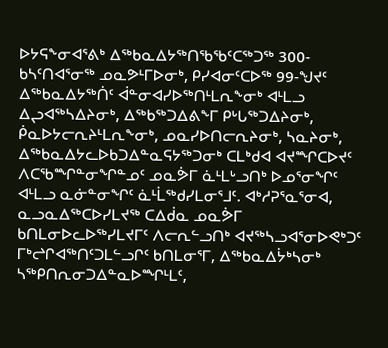ᐅᔭᕋᖕᓂᐊᕐᕕᒃ ᐃᖅᑲᓇᐃᔭᖅᑎᖃᖃᑦᑕᖅᑐᖅ 300-ᑲᓴᑦᑎᐊᕐᓂᖅ ᓄᓇᕗᒻᒥᐅᓂᒃ, ᑭᓯᐊᓂᑦᑕᐅᖅ 99-ᖑᔪᑦ ᐃᖅᑲᓇᐃᔭᖅᑏᑦ ᐋᓐᓂᐊᓯᐅᖅᑎᒻᒪᕆᖕᓂᒃ ᐊᒻᒪᓗ ᐃᖢᐊᖅᓴᐃᔨᓂᒃ, ᐃᖅᑲᖅᑐᐃᕕᖕᒥ ᑭᒡᒐᖅᑐᐃᔨᓂᒃ, ᑮᓇᐅᔭᓕᕆᔨᒻᒪᕆᖕᓂᒃ, ᓄᓇᓯᐅᑎᓕᕆᔨᓂᒃ, ᓴᓇᔨᓂᒃ, ᐃᖅᑲᓇᐃᔭᓚᐅᑲᑐᐃᓐᓇᕋᔭᖅᑐᓂᒃ ᑕᒪᒃᑯᐊ ᐊᔪᙱᑕᐅᔪᑦ ᐱᑕᖃᙱᓐᓂᖏᓐᓄᑦ ᓄᓇᕘᒥ ᓈᒻᒪᒡᓗᑎᒃ ᐅᓄᕐᓂᖏᑦ ᐊᒻᒪᓗ ᓇᓃᓐᓂᖏᑦ ᓈᒻᒫᖅᑯᓯᒪᓂᕐᒧᑦ. ᐊᒃᓱᕈᕐᓇᕐᓂᐊ, ᓇᓗᓇᐃᖅᑕᐅᓯᒪᔪᖅ ᑕᐃᑰᓇ ᓄᓇᕘᒥ ᑲᑎᒪᓂᐅᓚᐅᖅᓯᒪᔪᒥᑦ ᐱᓕᕆᓪᓗᑎᒃ ᐊᔪᖅᓴᓗᐊᕐᓂᐅᕙᒃᑐᑦ ᒥᒃᖠᒋᐊᖅᑎᑦᑐᒪᓪᓗᒋᑦ ᑲᑎᒪᓂᕐᒥ, ᐃᖅᑲᓇᐃᔮᒃᓴᓂᒃ ᓴᖅᑭᑎᕆᓂᑐᐃᓐᓇᐅᙱᒻᒪᑦ,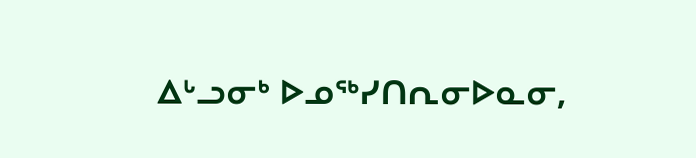ᐃᒡᓗᓂᒃ ᐅᓄᖅᓯᑎᕆᓂᐅᓇᓂ,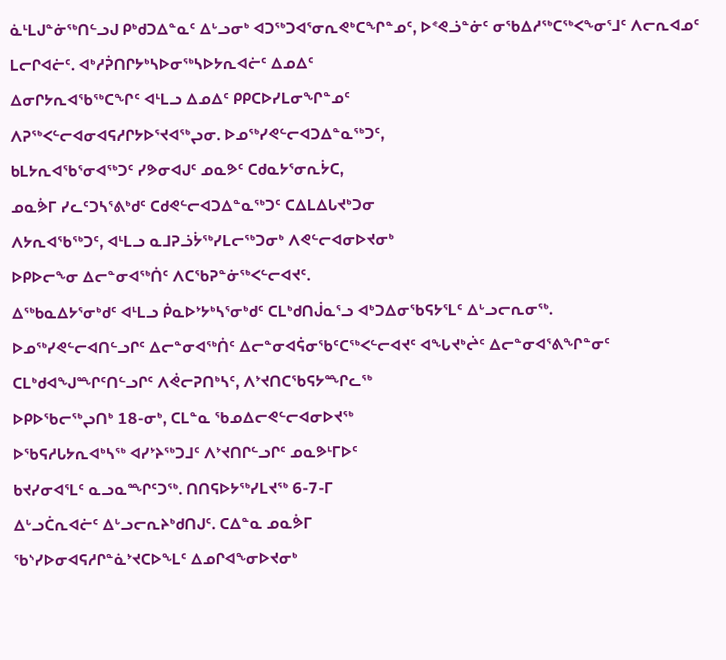ᓈᒻᒪᒍᓐᓃᖅᑎᓪᓗᒍ ᑭᒃᑯᑐᐃᓐᓇᑦ ᐃᒡᓗᓂᒃ ᐊᑐᖅᑐᐊᕐᓂᕆᕙᒃᑕᖏᓐᓄᑦ, ᐅᕝᕙᓘᓐᓃᑦ ᓂᖃᐃᓱᖅᑕᖅᐸᖕᓂᕐᒧᑦ ᐱᓕᕆᐊᓄᑦ ᒪᓕᒋᐊᓖᑦ. ᐊᒃᓱᕉᑎᒋᔭᒃᓴᐅᓂᖅᓴᐅᔭᕆᐊᓖᑦ ᐃᓄᐃᑦ
ᐃᓂᒋᔭᕆᐊᖃᖅᑕᖏᑦ ᐊᒻᒪᓗ ᐃᓄᐃᑦ ᑭᑭᑕᐅᓯᒪᓂᖏᓐᓄᑦ
ᐱᕈᖅᐸᓪᓕᐊᓂᐊᕋᓱᒋᔭᐅᕐᔪᐊᖅᖢᓂ. ᐅᓄᖅᓯᕙᓪᓕᐊᑐᐃᓐᓇᖅᑐᑦ,
ᑲᒪᔭᕆᐊᖃᕐᓂᐊᖅᑐᑦ ᓯᕗᓂᐊᒍᑦ ᓄᓇᕗᑦ ᑕᑯᓇᔭᕐᓂᕆᔮᑕ,
ᓄᓇᕘᒥ ᓯᓚᑦᑐᓴᕐᕕᒃᑯᑦ ᑕᑯᕙᓪᓕᐊᑐᐃᓐᓇᖅᑐᑦ ᑕᐃᒪᐃᒐᔪᒃᑐᓂ
ᐱᔭᕆᐊᖃᖅᑐᑦ, ᐊᒻᒪᓗ ᓇᒧᕈᓘᔮᖅᓯᒪᓕᖅᑐᓂᒃ ᐱᕙᓪᓕᐊᓂᐅᔪᓂᒃ
ᐅᑭᐅᓕᖕᓂ ᐃᓕᓐᓂᐊᖅᑏᑦ ᐱᑕᖃᕈᓐᓃᖅᐸᓪᓕᐊᔪᑦ.
ᐃᖅᑲᓇᐃᔭᕐᓂᒃᑯᑦ ᐊᒻᒪᓗ ᑮᓇᐅᔾᔭᒃᓴᕐᓂᒃᑯᑦ ᑕᒪᒃᑯᑎᒎᓇᕐᓗ ᐊᒃᑐᐃᓂᖃᕋᔭᕐᒪᑦ ᐃᒡᓗᓕᕆᓂᖅ.
ᐅᓄᖅᓯᕙᓪᓕᐊᑎᓪᓗᒋᑦ ᐃᓕᓐᓂᐊᖅᑏᑦ ᐃᓕᓐᓂᐊᕌᓂᖃᑦᑕᖅᐸᓪᓕᐊᔪᑦ ᐊᖓᔪᒃᖡᑦ ᐃᓕᓐᓂᐊᕐᕕᖏᓐᓂᑦ
ᑕᒪᒃᑯᐊᖑᙱᑦᑎᓪᓗᒋᑦ ᐱᕚᓕᕈᑎᒃᓴᑦ, ᐱᔾᔪᑎᑕᖃᕋᔭᙱᓚᖅ
ᐅᑭᐅᖃᓕᖅᖢᑎᒃ 18-ᓂᒃ, ᑕᒪᓐᓇ ᖃᓄᐃᓕᕙᓪᓕᐊᓂᐅᔪᖅ
ᐅᖃᕋᓱᒐᔭᕆᐊᒃᓴᖅ ᐊᓯᔾᔨᖅᑐᒧᑦ ᐱᔾᔪᑎᒋᓪᓗᒋᑦ ᓄᓇᕗᒻᒥᐅᑦ
ᑲᔪᓯᓂᐊᕐᒪᑦ ᓇᓗᓇᙱᑦᑐᖅ. ᑎᑎᕋᐅᔭᖅᓯᒪᔪᖅ 6-7-ᒥ
ᐃᒡᓗᑖᕆᐊᓖᑦ ᐃᒡᓗᓕᕆᔨᒃᑯᑎᒍᑦ. ᑕᐃᓐᓇ ᓄᓇᕘᒥ
ᖃᔅᓯᐅᓂᐊᕋᓱᒋᓐᓈᔾᔪᑕᐅᖕᒪᑦ ᐃᓄᒋᐊᖕᓂᐅᔪᓂᒃ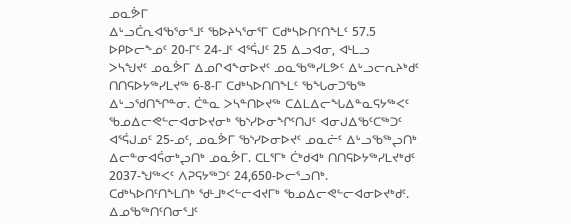ᓄᓇᕘᒥ
ᐃᒡᓗᑖᕆᐊᖃᕐᓂᕐᒧᑦ ᖃᐅᔨᓴᕐᓂᕐᒥ ᑕᑯᒃᓴᐅᑎᑦᑎᖕᒪᑦ 57.5
ᐅᑭᐅᓕᖕᓄᑦ 20-ᒥᑦ 24-ᒧᑦ ᐊᕐᕌᒍᑦ 25 ᐃᓗᐊᓂ, ᐊᒻᒪᓗ
ᐳᓴᖑᔪᑦ ᓄᓇᕘᒥ ᐃᓄᒋᐊᖕᓂᐅᔪᑦ ᓄᓇᖃᖅᓯᒪᕗᑦ ᐃᒡᓗᓕᕆᔨᒃᑯᑦ
ᑎᑎᕋᐅᔭᖅᓯᒪᔪᖅ 6-8-ᒥ ᑕᑯᒃᓴᐅᑎᑎᖕᒪᑦ ᖃᖓᓂᑐᖃᖅ
ᐃᒡᓗᖁᑎᖏᓐᓂ. ᑖᓐᓇ ᐳᓴᓐᑎᐅᔪᖅ ᑕᐃᒪᐃᓕᖓᐃᓐᓇᕋᔭᖅᐸᑦ
ᖃᓄᐃᓕᕙᓪᓕᐊᓂᐅᔪᓂᒃ ᖃᔅᓯᐅᓂᖏᑦᑎᒍᑦ ᐊᓂᒍᐃᖃᑦᑕᖅᑐᑦ
ᐊᕐᕌᒍᓄᑦ 25-ᓄᑦ, ᓄᓇᕘᒥ ᖃᔅᓯᐅᓂᐅᔪᑦ ᓄᓇᓖᑦ ᐃᒡᓗᖃᖅᖢᑎᒃ
ᐃᓕᓐᓂᐊᕌᓂᒃᖢᑎᒃ ᓄᓇᕘᒥ. ᑕᒪᕐᒥᒃ ᑖᒃᑯᐊᒃ ᑎᑎᕋᐅᔭᖅᓯᒪᔪᒃᑯᑦ
2037-ᖑᖅᐸᑦ ᐱᕈᕋᔭᖅᑐᑦ 24,650-ᐅᓕᕐᓗᑎᒃ.
ᑕᑯᒃᓴᐅᑎᑦᑎᖕᒪᑎᒃ ᖁᒻᒧᒃᐸᓪᓕᐊᔪᒥᒃ ᖃᓄᐃᓕᕙᓪᓕᐊᓂᐅᔪᒃᑯᑦ.
ᐃᓄᖃᖅᑎᑦᑎᓂᕐᒧᑦ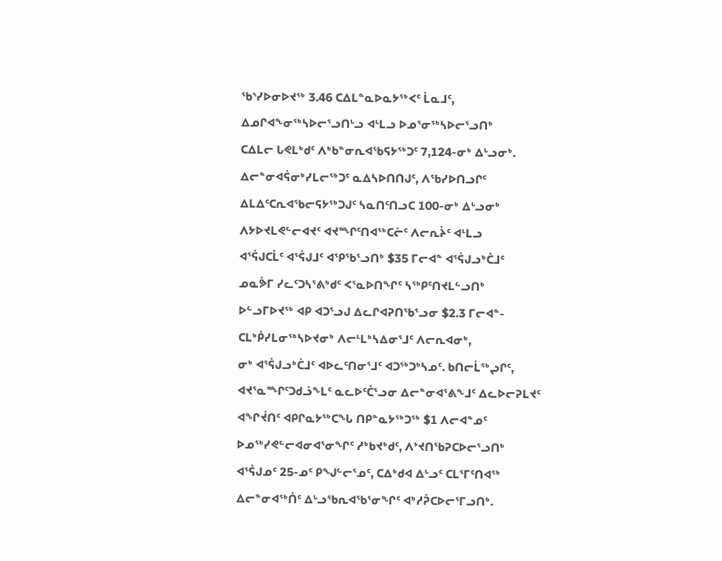ᖃᔅᓯᐅᓂᐅᔪᖅ 3.46 ᑕᐃᒪᓐᓇᐅᓇᔭᖅᐸᑦ ᒫᓇᒧᑦ,
ᐃᓄᒋᐊᖕᓂᖅᓴᐅᓕᕐᓗᑎᒡᓗ ᐊᒻᒪᓗ ᐅᓄᕐᓂᖅᓴᐅᓕᕐᓗᑎᒃ
ᑕᐃᒪᓕ ᒐᕙᒪᒃᑯᑦ ᐱᒃᑲᓐᓂᕆᐊᖃᕋᔭᖅᑐᑦ 7,124-ᓂᒃ ᐃᒡᓗᓂᒃ.
ᐃᓕᓐᓂᐊᕌᓂᒃᓯᒪᓕᖅᑐᑦ ᓇᐃᓴᐅᑎᑎᒍᑦ, ᐱᖃᓯᐅᑎᓗᒋᑦ
ᐃᒪᐃᑦᑕᕆᐊᖃᓕᕋᔭᖅᑐᒍᑦ ᓴᓇᑎᑦᑎᓗᑕ 100-ᓂᒃ ᐃᒡᓗᓂᒃ
ᐱᔭᐅᔪᒪᕙᓪᓕᐊᔪᑦ ᐊᔪᙱᑦᑎᐊᖅᑕᓖᑦ ᐱᓕᕆᔩᑦ ᐊᒻᒪᓗ
ᐊᕐᕌᒍᑕᒫᑦ ᐊᕐᕌᒍᒧᑦ ᐊᕿᖃᕐᓗᑎᒃ $35 ᒥᓕᐊᓐ ᐊᕐᕌᒍᓗᒃᑖᒧᑦ
ᓄᓇᕘᒥ ᓯᓚᑦᑐᓴᕐᕕᒃᑯᑦ ᐸᕐᓇᐅᑎᖏᑦ ᓴᖅᑭᑦᑎᔪᒪᓪᓗᑎᒃ
ᐅᓪᓗᒥᐅᔪᖅ ᐊᑭ ᐊᑐᕐᓗᒍ ᐃᓚᒋᐊᕈᑎᖃᕐᓗᓂ $2.3 ᒥᓕᐊᓐ-
ᑕᒪᒃᑮᓯᒪᓂᖅᓴᐅᔪᓂᒃ ᐱᓕᒻᒪᒃᓴᐃᓂᕐᒧᑦ ᐱᓕᕆᐊᓂᒃ,
ᓂᒃ ᐊᕐᕌᒍᓗᒃᑖᒧᑦ ᐊᐅᓚᑦᑎᓂᕐᒧᑦ ᐊᑐᖅᑐᒃᓴᓄᑦ. ᑲᑎᓕᒫᖅᖢᒋᑦ,
ᐊᔪᕐᓇᙱᑦᑐᑯᓘᖕᒪᑦ ᓇᓚᐅᑦᑖᕐᓗᓂ ᐃᓕᓐᓂᐊᕐᕕᖕᒧᑦ ᐃᓚᐅᓕᕈᒪᔪᑦ
ᐊᖏᔫᑎᑦ ᐊᑭᒋᓇᔭᖅᑕᖓ ᑎᑭᓐᓇᔭᖅᑐᖅ $1 ᐱᓕᐊᓐᓄᑦ
ᐅᓄᖅᓯᕙᓪᓕᐊᓂᐊᕐᓂᖏᑦ ᓱᒃᑲᔪᒃᑯᑦ, ᐱᔾᔪᑎᖃᕈᑕᐅᓕᕐᓗᑎᒃ
ᐊᕐᕌᒍᓄᑦ 25-ᓄᑦ ᑭᖑᓪᓕᕐᓄᑦ, ᑕᐃᒃᑯᐊ ᐃᒡᓗᑦ ᑕᒪᕐᒥᑦᑎᐊᖅ
ᐃᓕᓐᓂᐊᖅᑏᑦ ᐃᒡᓗᖃᕆᐊᖃᕐᓂᖏᑦ ᐊᒃᓱᕉᑕᐅᓕᕐᒥᓗᑎᒃ.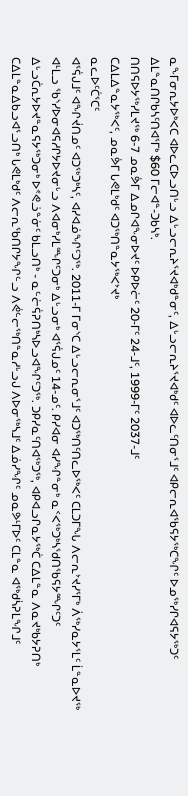ᓇᖕᒥᓂᕆᔭᐅᒃᐸᑕ ᐊᐅᓚᑕᐅᓗᑎᒡᓗ ᐃᒡᓗᓕᕆᔨᕐᔪᐊᒃᑯᓐᓂᑦ, ᐃᒡᓗᓕᕆᔨᕐᔪᐊᒃᑯᑦ ᐊᐅᓚᑦᑎᓂᕐᒧᑦ ᐊᑭᓕᕆᐊᖃᕋᔭᖅᑕᖏᑦ ᐅᓄᖅᓯᒋᐊᕋᔭᖅᑐᑦ ᐃᒪᓐᓇᑎᒋᑲᓴᑦᑎᐊᕐᒥᒃ $60 ᒥᓕᐊᓐ-ᑐᑲᓴᒃ.
ᑎᑎᕋᐅᔭᖅᓯᒪᔪᖅ 6-7 ᓄᓇᕘᒥ ᐃᓄᒋᐊᖕᓂᐅᔪᑦ ᐅᑭᐅᓖᑦ 20‑ᒥᑦ 24‑ᒧᑦ, 1999-ᒥᑦ 2037-ᒧᑦ
ᑕᐃᒪᐃᓐᓇᔭᖅᐸᑦ, ᓄᓇᕘᒥ ᒐᕙᒪᒃᑯᑦ ᐊᑐᖅᑎᓐᓇᔭᖅᐸᔾᔪᒃ
ᓇᓚᐅᑦᑖᕐᑕᑦ
ᐊᕐᕌᒍᒧᑦ ᐊᖏᔫᑎᓄᑦ ᐊᑐᖅᑐᒃᓴᑦ, ᐊᓯᐊᓅᖏᑦᑐᖅ. 2011-ᒥ ᒥᓂᔅᑕ ᐃᒡᓗᓕᕆᓂᕐᒧᑦ ᐊᑐᖅᑎᑦᑎᓚᐅᖅᐸᑦ ᑕᒪᑐᒥᖓ ᐱᓕᕆᔾᔪᓯᕐᒥᒃ ᐲᖅᓯᓇᔭᕐᒪᑦ ᒫᓐᓇᐅᔪᖅ ᐊᒻᒪᓗ ᖃᔅᓯᐅᓂᐊᕋᓱᒋᔭᐅᔪᓂᒡᓗ ᐱᐊᓂᒃᓯᒪᙱᑦᑐᓂᒃ ᐃᒡᓗᓂᒃ ᐊᕐᕌᒍᓄᑦ 14-ᓄᑦ. ᑭᓯᐊᓂ ᐊᓯᖏᓐᓂᒃ ᓇᑉᐸᖅᑐᒃᓴᖁᑎᖃᕋᔭᙱᑦᑐᑦ ᐃᒡᓗᑖᕆᔭᐅᔪᓐᓇᕋᔭᖅᑐᓂᒃ ᐅᕝᕙᓘᓐᓃᑦ ᑲᒪᓗᑎᒃ - ᓇᓪᓖᕌᕈᑎᒃᓴᐅᓗᐊᖏᑦᑐᖅ. ᑐᑭᓯᓇᑦᑎᐊᖅᑐᖅ, ᐊᑭᐊᓗᒋᓇᔭᖅᑖ ᑕᐃᒪᓐᓇ ᐱᓇᔪᒃᑲᔭᕈᑎᒃ ᑕᐃᒪᓐᓇᐃᑲᓗᐊᕐᓗᑎᒃ ᒐᕙᒪᒃᑯᑦ ᐱᓕᕆᖃᑎᒋᔭᖏᓪᓗ ᐱᕚᓪᓕᖅᑎᓐᓇᓱᒡᓗᒍ ᐱᐅᓂᖅᓴᒧᑦ ᐃᓅᓯᖏᑦ ᓄᓇᕗᒻᒥᐅᑦ ᑕᒪᓐᓇ ᐊᖅᑯᓵᕈᒪᖏᒧᑦ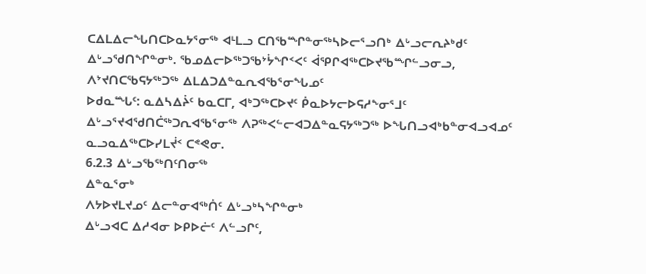ᑕᐃᒪᐃᓕᖓᑎᑕᐅᓇᔭᕐᓂᖅ ᐊᒻᒪᓗ ᑕᑎᖃᙱᓐᓂᖅᓴᐅᓕᕐᓗᑎᒃ ᐃᒡᓗᓕᕆᔨᒃᑯᑦ ᐃᒡᓗᖁᑎᖏᓐᓂᒃ. ᖃᓄᐃᓕᐅᖅᑐᖃᔾᔮᖏᑉᐸᑦ ᐋᕿᒋᐊᖅᑕᐅᔪᖃᙱᓪᓗᓂᓗ, ᐱᔾᔪᑎᑕᖃᕋᔭᖅᑐᖅ ᐃᒪᐃᑐᐃᓐᓇᕆᐊᖃᕐᓂᖓᓄᑦ
ᐅᑯᓇᙵᑦ: ᓇᐃᓴᐃᔩᑦ ᑲᓇᑕᒥ, ᐊᒃᑐᖅᑕᐅᔪᑦ ᑮᓇᐅᔭᓕᐅᕋᓱᖕᓂᕐᒧᑦ
ᐃᒡᓗᕐᔪᐊᖁᑎᑖᖅᑐᕆᐊᖃᕐᓂᖅ ᐱᕈᖅᐸᓪᓕᐊᑐᐃᓐᓇᕋᔭᖅᑐᖅ ᐅᖓᑎᓗᐊᒃᑲᓐᓂᐊᓗᐊᓄᑦ ᓇᓗᓇᐃᖅᑕᐅᓯᒪᔫᑉ ᑕᕝᕙᓂ.
6.2.3 ᐃᒡᓗᖃᖅᑎᑦᑎᓂᖅ
ᐃᓐᓇᕐᓂᒃ
ᐱᔭᐅᔪᒪᔪᓄᑦ ᐃᓕᓐᓂᐊᖅᑏᑦ ᐃᒡᓗᒃᓴᖏᓐᓂᒃ
ᐃᒡᓗᐊᑕ ᐃᓱᐊᓂ ᐅᑭᐅᓖᑦ ᐱᓪᓗᒋᑦ,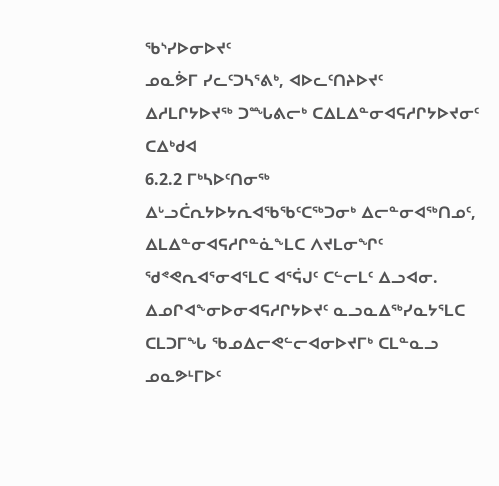ᖃᔅᓯᐅᓂᐅᔪᑦ
ᓄᓇᕘᒥ ᓯᓚᑦᑐᓴᕐᕕᒃ, ᐊᐅᓚᑦᑎᔨᐅᔪᑦ
ᐃᓱᒪᒋᔭᐅᔪᖅ ᑐᙵᕕᓕᒃ ᑕᐃᒪᐃᓐᓂᐊᕋᓱᒋᔭᐅᔪᓂᑦ ᑕᐃᒃᑯᐊ
6.2.2 ᒥᒃᓴᐅᑦᑎᓂᖅ
ᐃᒡᓗᑖᕆᔭᐅᔭᕆᐊᖃᖃᑦᑕᖅᑐᓂᒃ ᐃᓕᓐᓂᐊᖅᑎᓄᑦ, ᐃᒪᐃᓐᓂᐊᕋᓱᒋᓐᓈᖕᒪᑕ ᐱᔪᒪᓂᖏᑦ ᖁᕝᕙᕆᐊᕐᓂᐊᕐᒪᑕ ᐊᕐᕌᒍᑦ ᑕᓪᓕᒪᑦ ᐃᓗᐊᓂ. ᐃᓄᒋᐊᖕᓂᐅᓂᐊᕋᓱᒋᔭᐅᔪᑦ ᓇᓗᓇᐃᖅᓯᓇᔭᕐᒪᑕ ᑕᒪᑐᒥᖓ ᖃᓄᐃᓕᕙᓪᓕᐊᓂᐅᔪᒥᒃ ᑕᒪᓐᓇᓗ
ᓄᓇᕗᒻᒥᐅᑦ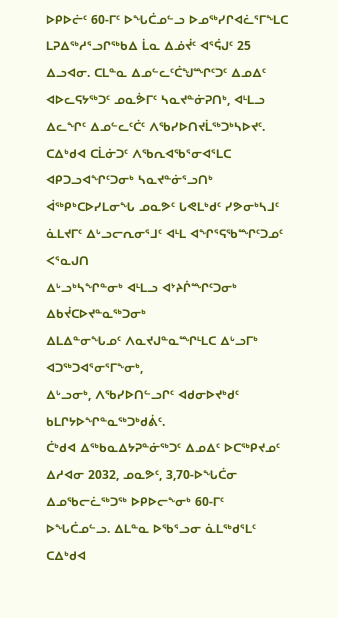ᐅᑭᐅᓖᑦ 60-ᒥᑦ ᐅᖓᑖᓄᓪᓗ ᐅᓄᖅᓯᒋᐊᓛᕐᒥᖕᒪᑕ ᒪᕈᐃᖅᓱᕐᓗᒋᖅᑲᐃ ᒫᓇ ᐃᓅᔫᑦ ᐊᕐᕌᒍᑦ 25 ᐃᓗᐊᓂ. ᑕᒪᓐᓇ ᐃᓄᓪᓚᑦᑖᖑᙱᑦᑐᑦ ᐃᓄᐃᑦ ᐊᐅᓚᕋᔭᖅᑐᑦ ᓄᓇᕘᒥᑦ ᓴᓇᔪᓐᓃᕈᑎᒃ, ᐊᒻᒪᓗ ᐃᓚᖏᑦ ᐃᓄᓪᓚᑦᑖᑦ ᐱᖃᓯᐅᑎᔪᒫᖅᑐᒃᓴᐅᔪᑦ. ᑕᐃᒃᑯᐊ ᑕᒫᓃᑐᑦ ᐱᖃᕆᐊᖃᕐᓂᐊᕐᒪᑕ ᐊᑭᑐᓗᐊᖏᑦᑐᓂᒃ ᓴᓇᔪᓐᓃᕐᓗᑎᒃ
ᐋᖅᑭᒃᑕᐅᓯᒪᓂᖓ ᓄᓇᕗᑦ ᒐᕙᒪᒃᑯᑦ ᓯᕗᓂᒃᓴᒧᑦ ᓈᒪᔪᒥᑦ ᐃᒡᓗᓕᕆᓂᕐᒧᑦ ᐊᒻᒪ ᐊᖏᕐᕋᖃᙱᑦᑐᓄᑦ ᐸᕐᓇᒍᑎ
ᐃᒡᓗᒃᓴᖏᓐᓂᒃ ᐊᒻᒪᓗ ᐊᔾᔨᒌᙱᑦᑐᓂᒃ ᐃᑲᔫᑕᐅᔪᓐᓇᖅᑐᓂᒃ
ᐃᒪᐃᓐᓂᖓᓄᑦ ᐱᓇᔪᒍᓐᓇᙱᒻᒪᑕ ᐃᒡᓗᒥᒃ ᐊᑐᖅᑐᐊᕐᓂᕐᒥᖕᓂᒃ,
ᐃᒡᓗᓂᒃ, ᐱᖃᓯᐅᑎᓪᓗᒋᑦ ᐊᑯᓂᐅᔪᒃᑯᑦ ᑲᒪᒋᔭᐅᖏᓐᓇᖅᑐᒃᑯᕖᑦ.
ᑖᒃᑯᐊ ᐃᖅᑲᓇᐃᔭᕈᓐᓃᖅᑐᑦ ᐃᓄᐃᑦ ᐅᑕᖅᑭᔪᓄᑦ
ᐃᓱᐊᓂ 2032, ᓄᓇᕗᑦ, 3,70-ᐅᖓᑖᓂ ᐃᓄᖃᓕᓛᖅᑐᖅ ᐅᑭᐅᓕᖕᓂᒃ 60-ᒥᑦ ᐅᖓᑖᓄᓪᓗ. ᐃᒪᓐᓇ ᐅᖃᕐᓗᓂ ᓈᒪᖅᑯᕐᒪᑦ ᑕᐃᒃᑯᐊ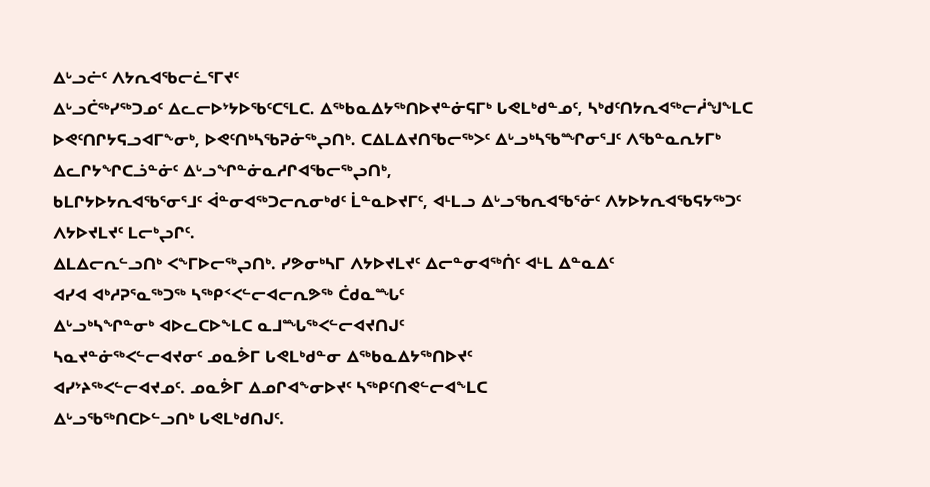ᐃᒡᓗᓖᑦ ᐱᔭᕆᐊᖃᓕᓛᕐᒥᔪᑦ
ᐃᒡᓗᑖᖅᓯᖅᑐᓄᑦ ᐃᓚᓕᐅᔾᔭᐅᖃᑦᑕᕐᒪᑕ. ᐃᖅᑲᓇᐃᔭᖅᑎᐅᔪᓐᓃᕋᒥᒃ ᒐᕙᒪᒃᑯᓐᓄᑦ, ᓴᒃᑯᑦᑎᔭᕆᐊᖅᓕᓲᖑᖕᒪᑕ ᐅᕙᑦᑎᒋᔭᕋᓗᐊᒥᖕᓂᒃ, ᐅᕙᑦᑎᒃᓴᖃᕈᓃᖅᖢᑎᒃ. ᑕᐃᒪᐃᔪᑎᖃᓕᖅᐳᑦ ᐃᒡᓗᒃᓴᖃᙱᓂᕐᒧᑦ ᐱᖃᓐᓇᕆᔭᒥᒃ ᐃᓚᒋᔭᖏᑕᓘᓐᓃᑦ ᐃᒡᓗᖏᓐᓃᓇᓱᒋᐊᖃᓕᖅᖢᑎᒃ,
ᑲᒪᒋᔭᐅᔭᕆᐊᖃᕐᓂᕐᒧᑦ ᐋᓐᓂᐊᖅᑐᓕᕆᓂᒃᑯᑦ ᒫᓐᓇᐅᔪᒥᑦ, ᐊᒻᒪᓗ ᐃᒡᓗᖃᕆᐊᖃᕐᓃᑦ ᐱᔭᐅᔭᕆᐊᖃᕋᔭᖅᑐᑦ ᐱᔭᐅᔪᒪᔪᑦ ᒪᓕᒃᖢᒋᑦ.
ᐃᒪᐃᓕᕆᓪᓗᑎᒃ ᐸᖕᒥᐅᓕᖅᖢᑎᒃ. ᓯᕗᓂᒃᓴᒥ ᐱᔭᐅᔪᒪᔪᑦ ᐃᓕᓐᓂᐊᖅᑏᑦ ᐊᒻᒪ ᐃᓐᓇᐃᑦ
ᐊᓯᐊ ᐊᒃᓱᕈᕐᓇᖅᑐᖅ ᓴᖅᑭᑉᐸᓪᓕᐊᓕᕆᕗᖅ ᑖᑯᓇᙵᑦ
ᐃᒡᓗᒃᓴᖏᓐᓂᒃ ᐊᐅᓚᑕᐅᖕᒪᑕ ᓇᒧᙵᖅᐸᓪᓕᐊᔪᑎᒍᑦ
ᓴᓇᔪᓐᓃᖅᐸᓪᓕᐊᔪᓂᑦ ᓄᓇᕘᒥ ᒐᕙᒪᒃᑯᓐᓂ ᐃᖅᑲᓇᐃᔭᖅᑎᐅᔪᑦ
ᐊᓯᔾᔨᖅᐸᓪᓕᐊᔪᓄᑦ. ᓄᓇᕘᒥ ᐃᓄᒋᐊᖕᓂᐅᔪᑦ ᓴᖅᑭᑦᑎᕙᓪᓕᐊᖕᒪᑕ
ᐃᒡᓗᖃᖅᑎᑕᐅᓪᓗᑎᒃ ᒐᕙᒪᒃᑯᑎᒍᑦ.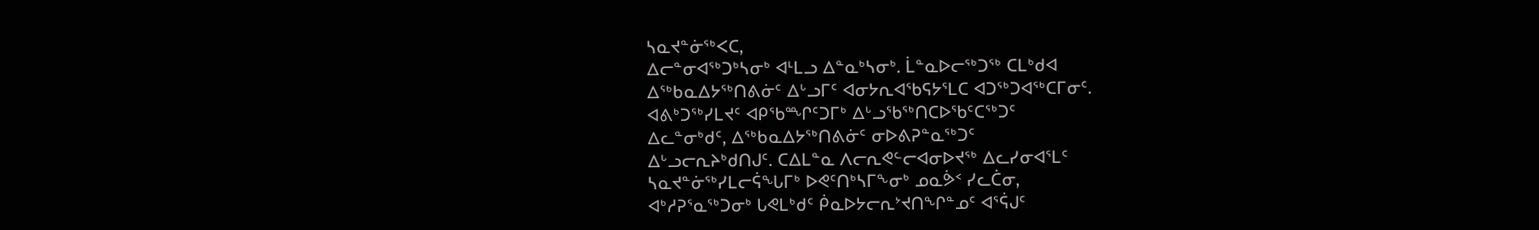ᓴᓇᔪᓐᓃᖅᐸᑕ,
ᐃᓕᓐᓂᐊᖅᑐᒃᓴᓂᒃ ᐊᒻᒪᓗ ᐃᓐᓇᒃᓴᓂᒃ. ᒫᓐᓇᐅᓕᖅᑐᖅ ᑕᒪᒃᑯᐊ
ᐃᖅᑲᓇᐃᔭᖅᑎᕕᓃᑦ ᐃᒡᓗᒥᑦ ᐊᓂᔭᕆᐊᖃᕋᔭᕐᒪᑕ ᐊᑐᖅᑐᐊᖅᑕᒥᓂᑦ.
ᐊᕕᒃᑐᖅᓯᒪᔪᑦ ᐊᑭᖃᙱᑦᑐᒥᒃ ᐃᒡᓗᖃᖅᑎᑕᐅᖃᑦᑕᖅᑐᑦ
ᐃᓚᓐᓂᒃᑯᑦ, ᐃᖅᑲᓇᐃᔭᖅᑎᕕᓃᑦ ᓂᐅᕕᕈᓐᓇᖅᑐᑦ
ᐃᒡᓗᓕᕆᔨᒃᑯᑎᒍᑦ. ᑕᐃᒪᓐᓇ ᐱᓕᕆᕙᓪᓕᐊᓂᐅᔪᖅ ᐃᓚᓯᓂᐊᕐᒪᑦ
ᓴᓇᔪᓐᓃᖅᓯᒪᓕᕌᖓᒥᒃ ᐅᕙᑦᑎᒃᓴᒥᖕᓂᒃ ᓄᓇᕘᑉ ᓯᓚᑖᓂ,
ᐊᒃᓱᕈᕐᓇᖅᑐᓂᒃ ᒐᕙᒪᒃᑯᑦ ᑮᓇᐅᔭᓕᕆᔾᔪᑎᖏᓐᓄᑦ ᐊᕐᕌᒍᑦ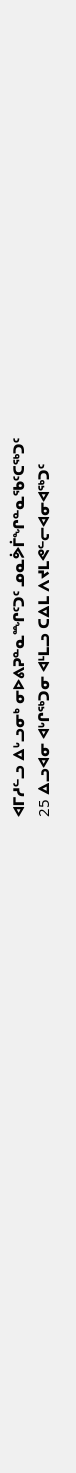ᐊᒥᓱᓪᓗ ᐃᒡᓗᓂᒃ ᓂᐅᕕᕈᓐᓇᙱᑦᑐᑦ ᓄᓇᕘᒦᖏᓐᓇᖃᑦᑕᖅᑐᑦ
25 ᐃᓗᐊᓂ ᐊᒡᒋᖅᑐᓂ ᐊᒻᒪᓗ ᑕᐃᒪ ᐱᔪᒪᕙᓪᓕᐊᓂᐊᖅᑐᑦ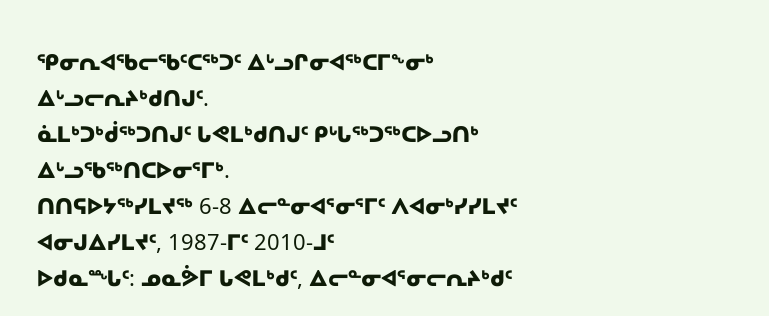ᕿᓂᕆᐊᖃᓕᖃᑦᑕᖅᑐᑦ ᐃᒡᓗᒋᓂᐊᖅᑕᒥᖕᓂᒃ ᐃᒡᓗᓕᕆᔨᒃᑯᑎᒍᑦ.
ᓈᒪᒃᑐᒃᑰᖅᑐᑎᒍᑦ ᒐᕙᒪᒃᑯᑎᒍᑦ ᑭᒡᒐᖅᑐᖅᑕᐅᓗᑎᒃ ᐃᒡᓗᖃᖅᑎᑕᐅᓂᕐᒥᒃ.
ᑎᑎᕋᐅᔭᖅᓯᒪᔪᖅ 6-8 ᐃᓕᓐᓂᐊᕐᓂᕐᒥᑦ ᐱᐊᓂᒃᓯᓯᒪᔪᑦ ᐊᓂᒍᐃᓯᒪᔪᑦ, 1987-ᒥᑦ 2010-ᒧᑦ
ᐅᑯᓇᙵᑦ: ᓄᓇᕘᒥ ᒐᕙᒪᒃᑯᑦ, ᐃᓕᓐᓂᐊᕐᓂᓕᕆᔨᒃᑯᑦ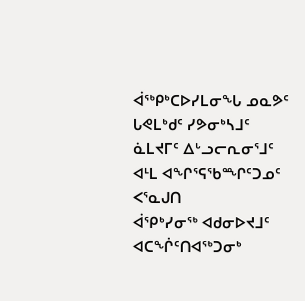ᐋᖅᑭᒃᑕᐅᓯᒪᓂᖓ ᓄᓇᕗᑦ ᒐᕙᒪᒃᑯᑦ ᓯᕗᓂᒃᓴᒧᑦ ᓈᒪᔪᒥᑦ ᐃᒡᓗᓕᕆᓂᕐᒧᑦ ᐊᒻᒪ ᐊᖏᕐᕋᖃᙱᑦᑐᓄᑦ ᐸᕐᓇᒍᑎ
ᐋᕿᒃᓯᓂᖅ ᐊᑯᓂᐅᔪᒧᑦ ᐊᑕᖐᑦᑎᐊᖅᑐᓂᒃ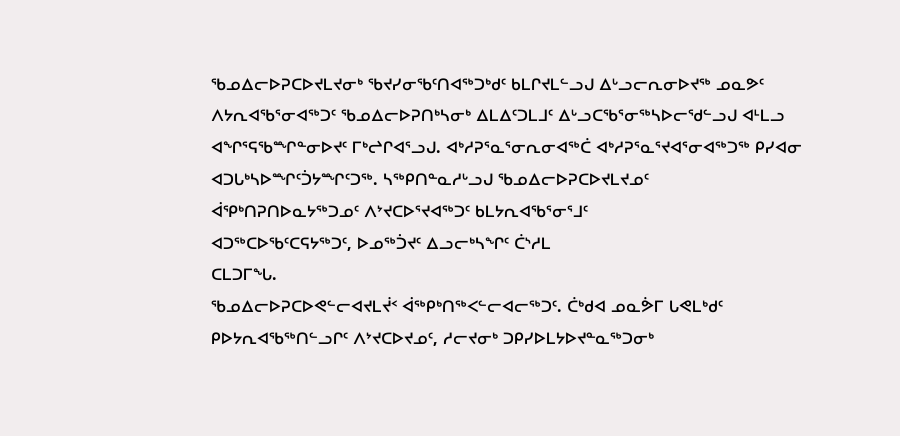ᖃᓄᐃᓕᐅᕈᑕᐅᔪᒪᔪᓂᒃ ᖃᔪᓯᓂᖃᑦᑎᐊᖅᑐᒃᑯᑦ ᑲᒪᒋᔪᒪᓪᓗᒍ ᐃᒡᓗᓕᕆᓂᐅᔪᖅ ᓄᓇᕗᑦ ᐱᔭᕆᐊᖃᕐᓂᐊᖅᑐᑦ ᖃᓄᐃᓕᐅᕈᑎᒃᓴᓂᒃ ᐃᒪᐃᑦᑐᒪᒧᑦ ᐃᒡᓗᑕᖃᕐᓂᖅᓴᐅᓕᖁᓪᓗᒍ ᐊᒻᒪᓗ ᐊᖏᕐᕋᖃᙱᓐᓂᐅᔪᑦ ᒥᒃᖠᒋᐊᕐᓗᒍ. ᐊᒃᓱᕈᕐᓇᕐᓂᕆᓂᐊᖅᑖ ᐊᒃᓱᕈᕐᓇᕐᔪᐊᕐᓂᐊᖅᑐᖅ ᑭᓯᐊᓂ ᐊᑐᒐᒃᓴᐅᙱᑦᑑᔭᙱᑦᑐᖅ. ᓴᖅᑭᑎᓐᓇᓱᒡᓗᒍ ᖃᓄᐃᓕᐅᕈᑕᐅᔪᒪᔪᓄᑦ
ᐋᕿᒃᑎᕈᑎᐅᓇᔭᖅᑐᓄᑦ ᐱᔾᔪᑕᐅᕐᔪᐊᖅᑐᑦ ᑲᒪᔭᕆᐊᖃᕐᓂᕐᒧᑦ
ᐊᑐᖅᑕᐅᖃᑦᑕᕋᔭᖅᑐᑦ, ᐅᓄᖅᑑᔪᑦ ᐃᓗᓕᒃᓴᖏᑦ ᑖᔅᓱᒪ
ᑕᒪᑐᒥᖓ.
ᖃᓄᐃᓕᐅᕈᑕᐅᕙᓪᓕᐊᔪᒪᔫᑉ ᐋᖅᑭᒃᑎᖅᐸᓪᓕᐊᓕᖅᑐᑦ. ᑖᒃᑯᐊ ᓄᓇᕘᒥ ᒐᕙᒪᒃᑯᑦ ᑭᐅᔭᕆᐊᖃᖅᑎᓪᓗᒋᑦ ᐱᔾᔪᑕᐅᔪᓄᑦ, ᓱᓕᔪᓂᒃ ᑐᑭᓯᐅᒪᔭᐅᔪᓐᓇᖅᑐᓂᒃ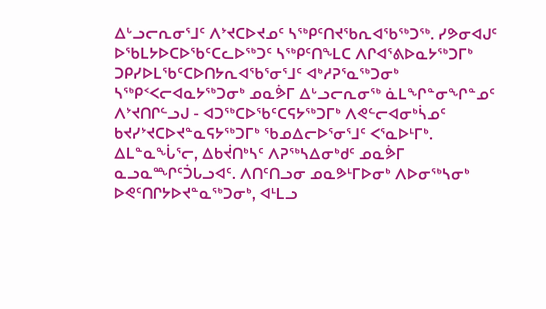ᐃᒡᓗᓕᕆᓂᕐᒧᑦ ᐱᔾᔪᑕᐅᔪᓄᑦ ᓴᖅᑭᑦᑎᔪᖃᕆᐊᖃᖅᑐᖅ. ᓯᕗᓂᐊᒍᑦ ᐅᖃᒪᔭᐅᑕᐅᖃᑦᑕᓚᐅᖅᑐᑦ ᓴᖅᑭᑦᑎᖕᒪᑕ ᐱᒋᐊᕐᕕᐅᓇᔭᖅᑐᒥᒃ ᑐᑭᓯᐅᒪᖃᑦᑕᐅᑎᔭᕆᐊᖃᕐᓂᕐᒧᑦ ᐊᒃᓱᕈᕐᓇᖅᑐᓂᒃ ᓴᖅᑭᑉᐸᓕᐊᓇᔭᖅᑐᓂᒃ ᓄᓇᕘᒥ ᐃᒡᓗᓕᕆᓂᖅ ᓈᒪᖏᓐᓂᖏᓐᓄᑦ ᐱᔾᔪᑎᒋᓪᓗᒍ - ᐊᑐᖅᑕᐅᖃᑦᑕᕋᔭᖅᑐᒥᒃ ᐱᕙᓪᓕᐊᓂᒃᓵᓄᑦ ᑲᔪᓯᔾᔪᑕᐅᔪᓐᓇᕋᔭᖅᑐᒥᒃ ᖃᓄᐃᓕᐅᕐᓂᕐᒧᑦ ᐸᕐᓇᐅᒻᒥᒃ.
ᐃᒪᓐᓇᖔᕐᓕ, ᐃᑲᔫᑎᒃᓴᑦ ᐱᕈᖅᓴᐃᓂᒃᑯᑦ ᓄᓇᕘᒥ ᓇᓗᓇᙱᑦᑑᒐᓗᐊᑦ. ᐱᑎᑦᑎᓗᓂ ᓄᓇᕗᒻᒥᐅᓂᒃ ᐱᐅᓂᖅᓴᓂᒃ ᐅᕙᑦᑎᒋᔭᐅᔪᓐᓇᖅᑐᓂᒃ, ᐊᒻᒪᓗ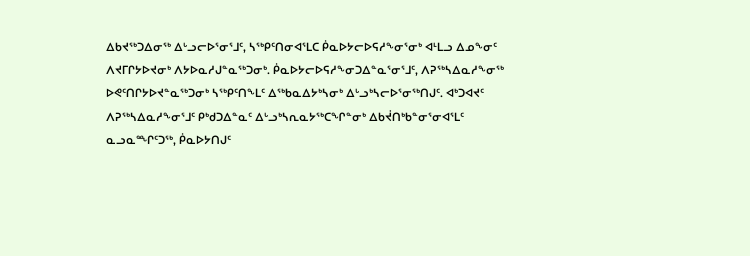ᐃᑲᔪᖅᑐᐃᓂᖅ ᐃᒡᓗᓕᐅᕐᓂᕐᒧᑦ, ᓴᖅᑭᑦᑎᓂᐊᕐᒪᑕ ᑮᓇᐅᔭᓕᐅᕋᓱᖕᓂᕐᓂᒃ ᐊᒻᒪᓗ ᐃᓄᖕᓂᑦ ᐱᔪᒥᒋᔭᐅᔪᓂᒃ ᐱᔭᐅᓇᓱᒍᓐᓇᖅᑐᓂᒃ. ᑮᓇᐅᔭᓕᐅᕋᓱᖕᓂᑐᐃᓐᓇᕐᓂᕐᒧᑦ, ᐱᕈᖅᓴᐃᓇᓱᖕᓂᖅ ᐅᕙᑦᑎᒋᔭᐅᔪᓐᓇᖅᑐᓂᒃ ᓴᖅᑭᑦᑎᖕᒪᑦ ᐃᖅᑲᓇᐃᔭᒃᓴᓂᒃ ᐃᒡᓗᒃᓴᓕᐅᕐᓂᖅᑎᒍᑦ. ᐊᒃᑐᐊᔪᑦ ᐱᕈᖅᓴᐃᓇᓱᖕᓂᕐᒧᑦ ᑭᒃᑯᑐᐃᓐᓇᑦ ᐃᒡᓗᒃᓴᕆᓇᔭᖅᑕᖏᓐᓂᒃ ᐃᑲᔫᑎᒃᑲᓐᓂᕐᓂᐊᕐᒪᑦ
ᓇᓗᓇᙱᑦᑐᖅ, ᑮᓇᐅᔭᑎᒍᑦ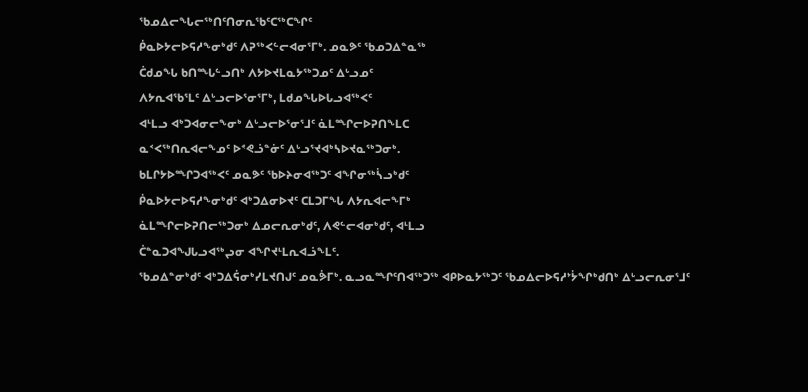ᖃᓄᐃᓕᖓᓕᖅᑎᑦᑎᓂᕆᖃᑦᑕᖅᑕᖏᑦ
ᑮᓇᐅᔭᓕᐅᕋᓱᖕᓂᒃᑯᑦ ᐱᕈᖅᐸᓪᓕᐊᓂᕐᒥᒃ. ᓄᓇᕗᑦ ᖃᓄᑐᐃᓐᓇᖅ
ᑖᑯᓄᖓ ᑲᑎᙵᓪᓗᑎᒃ ᐱᔭᐅᔪᒪᓇᔭᖅᑐᓄᑦ ᐃᒡᓗᓄᑦ
ᐱᔭᕆᐊᖃᕐᒪᑦ ᐃᒡᓗᓕᐅᕐᓂᕐᒥᒃ, ᒪᑯᓄᖓᐅᒐᓗᐊᖅᐸᑦ
ᐊᒻᒪᓗ ᐊᒃᑐᐊᓂᓕᖕᓂᒃ ᐃᒡᓗᓕᐅᕐᓂᕐᒧᑦ ᓈᒪᙱᓕᐅᕈᑎᖕᒪᑕ
ᓇᑉᐸᖅᑎᕆᐊᓕᖕᓄᑦ ᐅᕝᕙᓘᓐᓃᑦ ᐃᒡᓗᕐᔪᐊᒃᓴᐅᔪᓇᖅᑐᓂᒃ.
ᑲᒪᒋᔭᐅᙱᑐᐊᖅᐸᑦ ᓄᓇᕗᑦ ᖃᐅᔨᓂᐊᖅᑐᑦ ᐊᖏᓂᖅᓵᓗᒃᑯᑦ
ᑮᓇᐅᔭᓕᐅᕋᓱᖕᓂᒃᑯᑦ ᐊᒃᑐᐃᓂᐅᔪᑦ ᑕᒪᑐᒥᖓ ᐱᔭᕆᐊᓕᖕᒥᒃ
ᓈᒪᙱᓕᐅᕈᑎᓕᖅᑐᓂᒃ ᐃᓄᓕᕆᓂᒃᑯᑦ, ᐱᕙᓪᓕᐊᓂᒃᑯᑦ, ᐊᒻᒪᓗ
ᑖᓐᓇᑐᐊᖑᒐᓗᐊᖅᖢᓂ ᐊᖏᔪᒻᒪᕆᐊᓘᖕᒪᑦ.
ᖃᓄᐃᓐᓂᒃᑯᑦ ᐊᒃᑐᐃᕌᓂᒃᓯᒪᔪᑎᒍᑦ ᓄᓇᕘᒥᒃ. ᓇᓗᓇᙱᑦᑎᐊᖅᑐᖅ ᐊᑭᐅᓇᔭᖅᑐᑦ ᖃᓄᐃᓕᐅᕋᓱᔾᔮᖏᒃᑯᑎᒃ ᐃᒡᓗᓕᕆᓂᕐᒧᑦ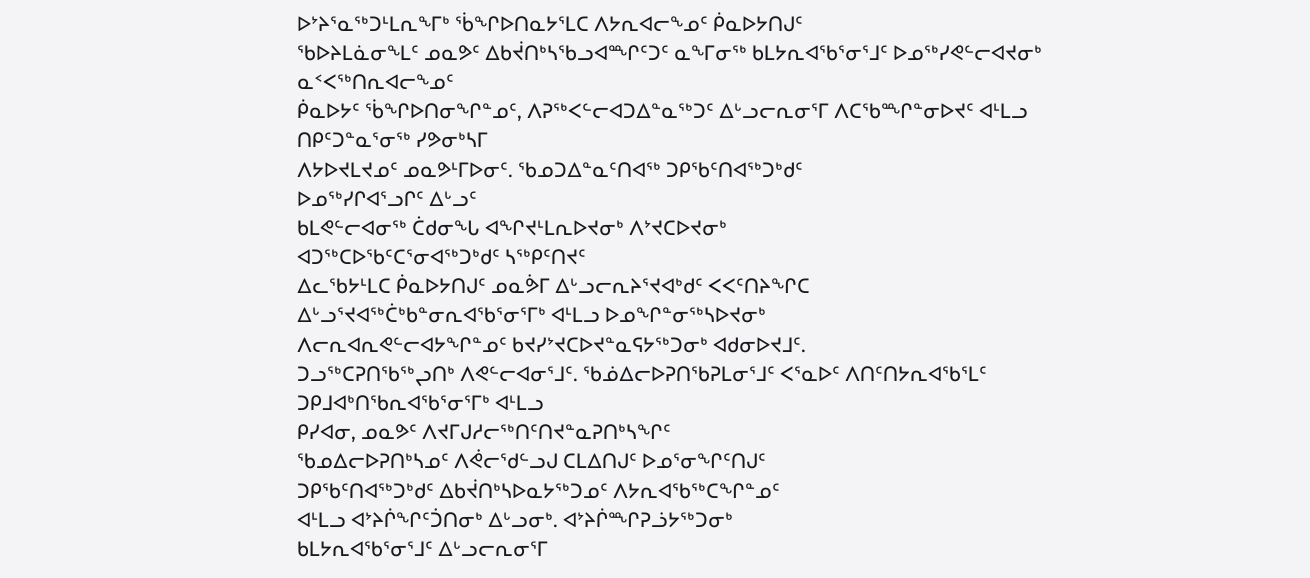ᐅᔾᔨᕐᓇᖅᑐᒻᒪᕆᖕᒥᒃ ᖄᖏᐅᑎᓇᔭᕐᒪᑕ ᐱᔭᕆᐊᓕᖕᓄᑦ ᑮᓇᐅᔭᑎᒍᑦ
ᖃᐅᔨᒪᓈᓂᖕᒪᑦ ᓄᓇᕗᑦ ᐃᑲᔫᑎᒃᓴᖃᓗᐊᙱᑦᑐᑦ ᓇᖕᒥᓂᖅ ᑲᒪᔭᕆᐊᖃᕐᓂᕐᒧᑦ ᐅᓄᖅᓯᕙᓪᓕᐊᔪᓂᒃ ᓇᑉᐸᖅᑎᕆᐊᓕᖕᓄᑦ
ᑮᓇᐅᔭᑦ ᖄᖏᐅᑎᓂᖏᓐᓄᑦ, ᐱᕈᖅᐸᓪᓕᐊᑐᐃᓐᓇᖅᑐᑦ ᐃᒡᓗᓕᕆᓂᕐᒥ ᐱᑕᖃᙱᓐᓂᐅᔪᑦ ᐊᒻᒪᓗ ᑎᑭᑦᑐᓐᓇᕐᓂᖅ ᓯᕗᓂᒃᓴᒥ
ᐱᔭᐅᔪᒪᔪᓄᑦ ᓄᓇᕗᒻᒥᐅᓂᑦ. ᖃᓄᑐᐃᓐᓇᑦᑎᐊᖅ ᑐᑭᖃᑦᑎᐊᖅᑐᒃᑯᑦ
ᐅᓄᖅᓯᒋᐊᕐᓗᒋᑦ ᐃᒡᓗᑦ
ᑲᒪᕙᓪᓕᐊᓂᖅ ᑖᑯᓂᖓ ᐊᖏᔪᒻᒪᕆᐅᔪᓂᒃ ᐱᔾᔪᑕᐅᔪᓂᒃ
ᐊᑐᖅᑕᐅᖃᑦᑕᕐᓂᐊᖅᑐᒃᑯᑦ ᓴᖅᑭᑦᑎᔪᑦ
ᐃᓚᖃᔭᒻᒪᑕ ᑮᓇᐅᔭᑎᒍᑦ ᓄᓇᕘᒥ ᐃᒡᓗᓕᕆᔨᕐᔪᐊᒃᑯᑦ ᐸᐸᑦᑎᔨᖏᑕ
ᐃᒡᓗᕐᔪᐊᖅᑖᒃᑲᓐᓂᕆᐊᖃᕐᓂᕐᒥᒃ ᐊᒻᒪᓗ ᐅᓄᖏᓐᓂᖅᓴᐅᔪᓂᒃ
ᐱᓕᕆᐊᕆᕙᓪᓕᐊᔭᖏᓐᓄᑦ ᑲᔪᓯᔾᔪᑕᐅᔪᓐᓇᕋᔭᖅᑐᓂᒃ ᐊᑯᓂᐅᔪᒧᑦ.
ᑐᓗᖅᑕᕈᑎᖃᖅᖢᑎᒃ ᐱᕙᓪᓕᐊᓂᕐᒧᑦ. ᖃᓅᐃᓕᐅᕈᑎᖃᕈᒪᓂᕐᒧᑦ ᐸᕐᓇᐅᑦ ᐱᑎᑦᑎᔭᕆᐊᖃᕐᒪᑦ ᑐᑭᒧᐊᒃᑎᖃᕆᐊᖃᕐᓂᕐᒥᒃ ᐊᒻᒪᓗ
ᑭᓯᐊᓂ, ᓄᓇᕗᑦ ᐱᔪᒥᒍᓱᓕᖅᑎᑦᑎᔪᓐᓇᕈᑎᒃᓴᖏᑦ
ᖃᓄᐃᓕᐅᕈᑎᒃᓴᓄᑦ ᐱᕚᓕᖁᓪᓗᒍ ᑕᒪᐃᑎᒍᑦ ᐅᓄᕐᓂᖏᑦᑎᒍᑦ
ᑐᑭᖃᑦᑎᐊᖅᑐᒃᑯᑦ ᐃᑲᔫᑎᒃᓴᐅᓇᔭᖅᑐᓄᑦ ᐱᔭᕆᐊᖃᖅᑕᖏᓐᓄᑦ
ᐊᒻᒪᓗ ᐊᔾᔨᒌᖏᑦᑑᑎᓂᒃ ᐃᒡᓗᓂᒃ. ᐊᔾᔨᒌᙱᕈᓘᔭᖅᑐᓂᒃ
ᑲᒪᔭᕆᐊᖃᕐᓂᕐᒧᑦ ᐃᒡᓗᓕᕆᓂᕐᒥ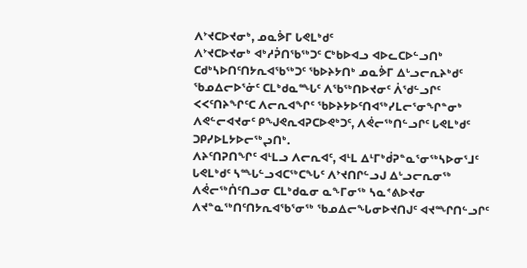ᐱᔾᔪᑕᐅᔪᓂᒃ, ᓄᓇᕘᒥ ᒐᕙᒪᒃᑯᑦ
ᐱᔾᔪᑕᐅᔪᓂᒃ ᐊᒃᓱᕉᑎᖃᖅᑐᑦ ᑕᒃᑲᐅᐊᓗ ᐊᐅᓚᑕᐅᓪᓗᑎᒃ
ᑕᑯᒃᓴᐅᑎᑦᑎᔭᕆᐊᖃᖅᑐᑦ ᖃᐅᔨᔭᑎᒃ ᓄᓇᕘᒥ ᐃᒡᓗᓕᕆᔨᒃᑯᑦ
ᖃᓄᐃᓕᐅᕐᓃᑦ ᑕᒪᒃᑯᓇᙵᑦ ᐱᖃᖅᑎᐅᔪᓂᑦ ᐲᖁᓪᓗᒋᑦ
ᐸᐸᑦᑎᔨᖏᑦᑕ ᐱᓕᕆᐊᖏᑦ ᖃᐅᔨᔭᐅᑦᑎᐊᖅᓯᒪᓕᕐᓂᖏᓐᓂᒃ
ᐱᕙᓪᓕᐊᔪᓂᑦ ᑭᖑᕙᕆᐊᕈᑕᐅᕙᒃᑐᑦ, ᐱᕚᓕᖅᑎᓪᓗᒋᑦ ᒐᕙᒪᒃᑯᑦ
ᑐᑭᓯᐅᒪᔭᐅᓕᖅᖢᑎᒃ.
ᐱᔨᑦᑎᕈᑎᖏᑦ ᐊᒻᒪᓗ ᐱᓕᕆᐊᑦ, ᐊᒻᒪ ᐃᒻᒥᒃᑰᕈᓐᓇᕐᓂᖅᓴᐅᓂᕐᒧᑦ
ᒐᕙᒪᒃᑯᑦ ᓴᙵᓪᓗᐊᑕᖅᑕᖓᑦ ᐱᔾᔪᑎᒋᓪᓗᒍ ᐃᒡᓗᓕᕆᓂᖅ
ᐱᕚᓕᖅᑏᑦᑎᓗᓂ ᑕᒪᒃᑯᓇᓂ ᓇᖕᒥᓂᖅ ᓴᓇᕝᕕᐅᔪᓂ
ᐱᔪᓐᓇᖅᑎᑦᑎᔭᕆᐊᖃᕐᓂᖅ ᖃᓄᐃᓕᖓᓂᐅᔪᑎᒍᑦ ᐊᔪᙱᑎᓪᓗᒋᑦ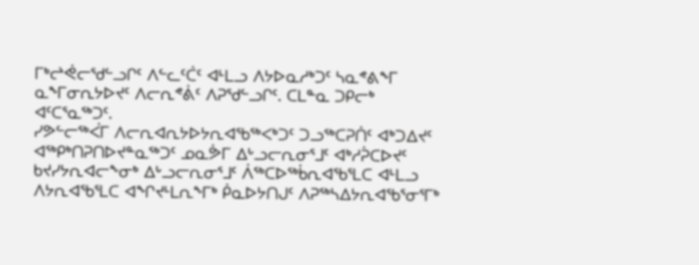ᒥᒃᖠᕚᓕᖁᓪᓗᒋᑦ ᐱᓪᓚᑦᑖᑦ ᐊᒻᒪᓗ ᐱᔭᐅᓇᓱᒃᑐᑦ ᓴᓇᕝᕕᖕᒥ
ᓇᖕᒥᓂᕆᔭᐅᔪᑦ ᐱᓕᕆᕝᕖᑦ ᐱᕈᖁᓪᓗᒋᑦ. ᑕᒪᓐᓇ ᑐᑭᓕᒃ
ᐊᑦᑕᕐᓇᖅᑐᑦ.
ᓯᕗᓪᓕᖅᐹᒥ ᐱᓕᕆᐊᕆᔭᐅᔭᕆᐊᖃᖅᐸᒃᑐᑦ ᑐᓗᖅᑕᕈᑏᑦ ᐊᒃᑐᐃᔪᑦ
ᐊᖅᑭᒃᑎᕈᑎᐅᔪᓐᓇᖅᑐᑦ ᓄᓇᕘᒥ ᐃᒡᓗᓕᕆᓂᕐᒧᑦ ᐊᒃᓱᕉᑕᐅᔪᑦ
ᑲᔪᓯᔭᕆᐊᓕᖕᓂᒃ ᐃᒡᓗᓕᕆᓂᕐᒧᑦ ᐲᖅᑕᐅᖅᑳᕆᐊᖃᕐᒪᑕ ᐊᒻᒪᓗ
ᐱᔭᕆᐊᖃᕐᒪᑕ ᐊᖏᔪᒻᒪᕆᖕᒥᒃ ᑮᓇᐅᔭᑎᒍᑦ ᐱᕈᖅᓴᐃᔭᕆᐊᖃᕐᓂᕐᒥᒃ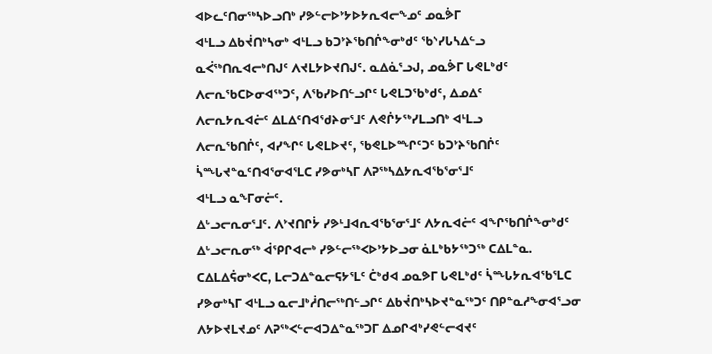ᐊᐅᓚᑦᑎᓂᖅᓴᐅᓗᑎᒃ ᓯᕗᓪᓕᐅᔾᔭᐅᔭᕆᐊᓕᖕᓄᑦ ᓄᓇᕘᒥ
ᐊᒻᒪᓗ ᐃᑲᔫᑎᒃᓴᓂᒃ ᐊᒻᒪᓗ ᑲᑐᔾᔨᖃᑎᒌᖕᓂᒃᑯᑦ ᖃᔅᓯᒐᓴᐃᓪᓗ
ᓇᐹᖅᑎᕆᐊᓕᒃᑎᒍᑦ ᐱᔪᒪᔭᐅᔪᑎᒍᑦ. ᓇᐃᓈᕐᓗᒍ, ᓄᓇᕘᒥ ᒐᕙᒪᒃᑯᑦ
ᐱᓕᕆᖃᑕᐅᓂᐊᖅᑐᑦ, ᐱᖃᓯᐅᑎᓪᓗᒋᑦ ᒐᕙᒪᑐᖃᒃᑯᑦ, ᐃᓄᐃᑦ
ᐱᓕᕆᔭᕆᐊᓖᑦ ᐃᒪᐃᑦᑎᐊᖁᔨᓂᕐᒧᑦ ᐱᕙᒌᔭᖅᓯᒪᓗᑎᒃ ᐊᒻᒪᓗ
ᐱᓕᕆᖃᑎᒌᑦ, ᐊᓯᖏᑦ ᒐᕙᒪᐅᔪᑦ, ᖃᕙᒪᐅᙱᑦᑐᑦ ᑲᑐᔾᔨᖃᑎᒌᑦ
ᓵᙵᔪᓐᓇᑦᑎᐊᕐᓂᐊᕐᒪᑕ ᓯᕗᓂᒃᓴᒥ ᐱᕈᖅᓴᐃᔭᕆᐊᖃᕐᓂᕐᒧᑦ
ᐊᒻᒪᓗ ᓇᖕᒥᓂᓖᑦ.
ᐃᒡᓗᓕᕆᓂᕐᒧᑦ. ᐱᔾᔪᑎᒋᔮ ᓯᕗᒻᒧᐊᕆᐊᖃᕐᓂᕐᒧᑦ ᐱᔭᕆᐊᓖᑦ ᐊᖏᖃᑎᒌᖕᓂᒃᑯᑦ ᐃᒡᓗᓕᕆᓂᖅ ᐋᕿᒋᐊᓕᒃ ᓯᕗᓪᓕᖅᐸᐅᔾᔭᐅᓗᓂ ᓈᒪᒃᑲᔭᖅᑐᖅ ᑕᐃᒪᓐᓇ. ᑕᐃᒪᐃᕌᓂᒃᐸᑕ, ᒪᓕᑐᐃᓐᓇᓕᕋᔭᕐᒪᑦ ᑖᒃᑯᐊ ᓄᓇᕗᒥ ᒐᕙᒪᒃᑯᑦ ᓵᙵᔭᕆᐊᖃᕐᒪᑕ ᓯᕗᓂᒃᓴᒥ ᐊᒻᒪᓗ ᓇᓕᒧᒃᓲᑎᓕᖅᑎᓪᓗᒋᑦ ᐃᑲᔫᑎᒃᓴᐅᔪᓐᓇᖅᑐᑦ ᑎᑭᓐᓇᓱᖕᓂᐊᕐᓗᓂ ᐱᔭᐅᔪᒪᔪᓄᑦ ᐱᕈᖅᐸᓪᓕᐊᑐᐃᓐᓇᖅᑐᒥ ᐃᓄᒋᐊᒃᓯᕙᓪᓕᐊᔪᑦ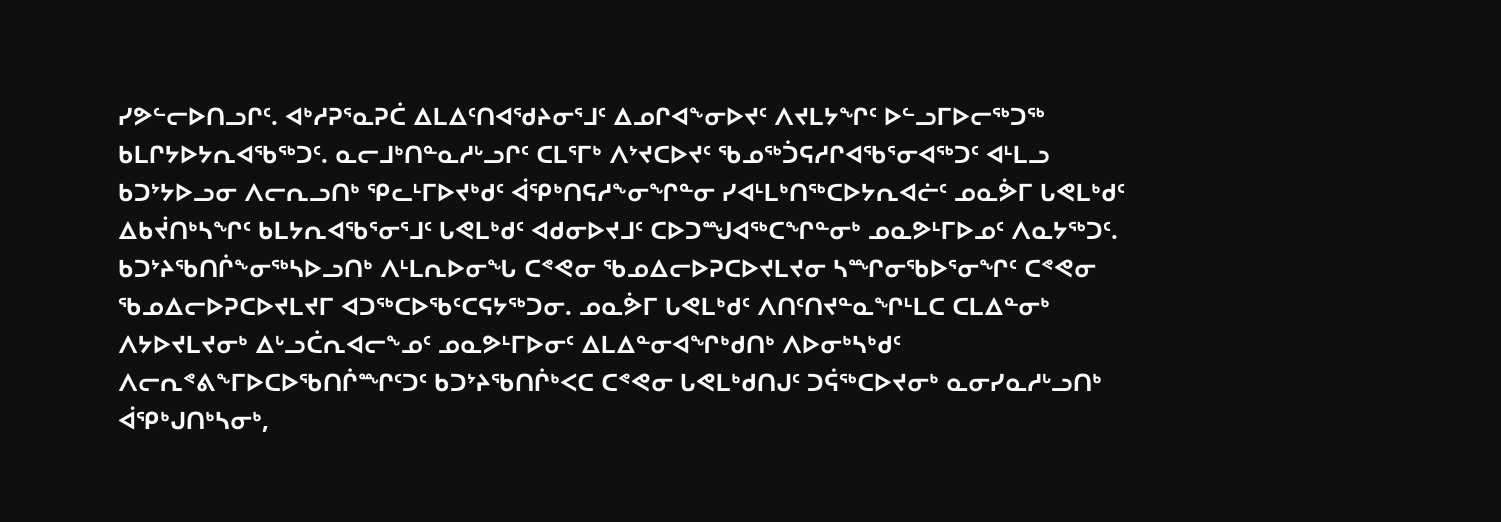ᓯᕗᓪᓕᐅᑎᓗᒋᑦ. ᐊᒃᓱᕈᕐᓇᕈᑖ ᐃᒪᐃᑦᑎᐊᖁᔨᓂᕐᒧᑦ ᐃᓄᒋᐊᖕᓂᐅᔪᑦ ᐱᔪᒪᔭᖏᑦ ᐅᓪᓗᒥᐅᓕᖅᑐᖅ ᑲᒪᒋᔭᐅᔭᕆᐊᖃᖅᑐᑦ. ᓇᓕᒧᒃᑎᓐᓇᓱᒡᓗᒋᑦ ᑕᒪᕐᒥᒃ ᐱᔾᔪᑕᐅᔪᑦ ᖃᓄᖅᑑᕋᓱᒋᐊᖃᕐᓂᐊᖅᑐᑦ ᐊᒻᒪᓗ ᑲᑐᔾᔭᐅᓗᓂ ᐱᓕᕆᓗᑎᒃ ᕿᓚᒻᒥᐅᔪᒃᑯᑦ ᐋᕿᒃᑎᕋᓱᖕᓂᖏᓐᓂ ᓯᐊᒻᒪᒃᑎᖅᑕᐅᔭᕆᐊᓖᑦ ᓄᓇᕘᒥ ᒐᕙᒪᒃᑯᑦ ᐃᑲᔫᑎᒃᓴᖏᑦ ᑲᒪᔭᕆᐊᖃᕐᓂᕐᒧᑦ ᒐᕙᒪᒃᑯᑦ ᐊᑯᓂᐅᔪᒧᑦ ᑕᐅᑐᙳᐊᖅᑕᖏᓐᓂᒃ ᓄᓇᕗᒻᒥᐅᓄᑦ ᐱᓇᔭᖅᑐᑦ.
ᑲᑐᔾᔨᖃᑎᒌᖕᓂᖅᓴᐅᓗᑎᒃ ᐱᒻᒪᕆᐅᓂᖓ ᑕᕝᕙᓂ ᖃᓄᐃᓕᐅᕈᑕᐅᔪᒪᔪᓂ ᓴᙱᓂᖃᐅᕐᓂᖏᑦ ᑕᕝᕙᓂ ᖃᓄᐃᓕᐅᕈᑕᐅᔪᒪᔪᒥ ᐊᑐᖅᑕᐅᖃᑦᑕᕋᔭᖅᑐᓂ. ᓄᓇᕘᒥ ᒐᕙᒪᒃᑯᑦ ᐱᑎᑦᑎᔪᓐᓇᖏᒻᒪᑕ ᑕᒪᐃᓐᓂᒃ ᐱᔭᐅᔪᒪᔪᓂᒃ ᐃᒡᓗᑖᕆᐊᓕᖕᓄᑦ ᓄᓇᕗᒻᒥᐅᓂᑦ ᐃᒪᐃᓐᓂᐊᖏᒃᑯᑎᒃ ᐱᐅᓂᒃᓴᒃᑯᑦ ᐱᓕᕆᕝᕕᖕᒥᐅᑕᐅᖃᑎᒌᙱᑦᑐᑦ ᑲᑐᔾᔨᖃᑎᒌᒃᐸᑕ ᑕᕝᕙᓂ ᒐᕙᒪᒃᑯᑎᒍᑦ ᑐᕌᖅᑕᐅᔪᓂᒃ ᓇᓂᓯᓇᓱᒡᓗᑎᒃ ᐋᕿᒃᒍᑎᒃᓴᓂᒃ,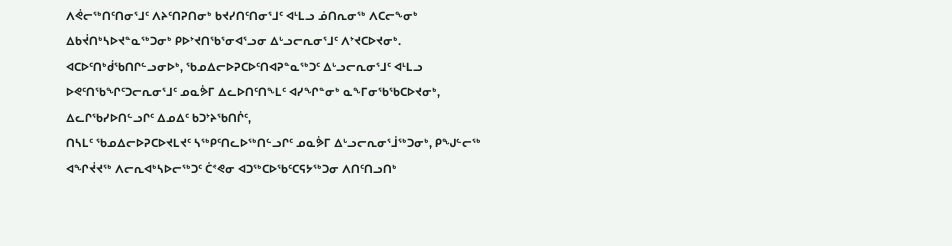ᐱᕚᓕᖅᑎᑦᑎᓂᕐᒧᑦ ᐱᔨᑦᑎᕈᑎᓂᒃ ᑲᔪᓯᑎᑦᑎᓂᕐᒧᑦ ᐊᒻᒪᓗ ᓅᑎᕆᓂᖅ ᐱᑕᓕᖕᓂᒃ ᐃᑲᔫᑎᒃᓴᐅᔪᓐᓇᖅᑐᓂᒃ ᑭᐅᔾᔪᑎᖃᕐᓂᐊᕐᓗᓂ ᐃᒡᓗᓕᕆᓂᕐᒧᑦ ᐱᔾᔪᑕᐅᔪᓂᒃ. ᐊᑕᐅᑦᑎᒃᑰᖃᑎᒋᓪᓗᓂᐅᒃ, ᖃᓄᐃᓕᐅᕈᑕᐅᑦᑎᐊᕈᓐᓇᖅᑐᑦ ᐃᒡᓗᓕᕆᓂᕐᒧᑦ ᐊᒻᒪᓗ ᐅᕙᑦᑎᖃᖏᑦᑐᓕᕆᓂᕐᒧᑦ ᓄᓇᕘᒥ ᐃᓚᐅᑎᑦᑎᖕᒪᑦ ᐊᓯᖏᓐᓂᒃ ᓇᖕᒥᓂᖃᖃᑕᐅᔪᓂᒃ, ᐃᓚᒋᖃᓯᐅᑎᓪᓗᒋᑦ ᐃᓄᐃᑦ ᑲᑐᔾᔨᖃᑎᒌᑦ,
ᑎᓴᒪᑦ ᖃᓄᐃᓕᐅᕈᑕᐅᔪᒪᔪᑦ ᓴᖅᑭᑦᑎᓚᐅᖅᑎᓪᓗᒋᑦ ᓄᓇᕘᒥ ᐃᒡᓗᓕᕆᓂᕐᒨᖅᑐᓂᒃ, ᑭᖑᓪᓕᖅ ᐊᖏᔫᔪᖅ ᐱᓕᕆᐊᒃᓴᐅᓕᖅᑐᑦ ᑖᕝᕙᓂ ᐊᑐᖅᑕᐅᖃᑦᑕᕋᔭᖅᑐᓂ ᐱᑎᑦᑎᓗᑎᒃ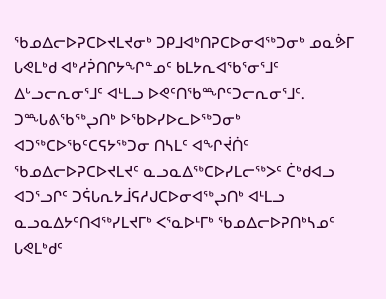ᖃᓄᐃᓕᐅᕈᑕᐅᔪᒪᔪᓂᒃ ᑐᑭᒧᐊᒃᑎᕈᑕᐅᓂᐊᖅᑐᓂᒃ ᓄᓇᕘᒥ ᒐᕙᒪᒃᑯ ᐊᒃᓱᕉᑎᒋᔭᖏᓐᓄᑦ ᑲᒪᔭᕆᐊᖃᕐᓂᕐᒧᑦ ᐃᒡᓗᓕᕆᓂᕐᒧᑦ ᐊᒻᒪᓗ ᐅᕙᑦᑎᖃᙱᑦᑐᓕᕆᓂᕐᒧᑦ. ᑐᙵᕕᖃᖅᖢᑎᒃ ᐅᖃᐅᓯᐅᓚᐅᖅᑐᓂᒃ ᐊᑐᖅᑕᐅᖃᑦᑕᕋᔭᖅᑐᓂ ᑎᓴᒪᑦ ᐊᖏᔫᑏᑦ ᖃᓄᐃᓕᐅᕈᑕᐅᔪᒪᔪᑦ ᓇᓗᓇᐃᖅᑕᐅᓯᒪᓕᖅᐳᑦ ᑖᒃᑯᐊᓗ ᐊᑐᕐᓗᒋᑦ ᑐᕌᒐᕆᔭᒨᕋᓱᒍᑕᐅᓂᐊᖅᖢᑎᒃ ᐊᒻᒪᓗ ᓇᓗᓇᐃᔭᑦᑎᐊᖅᓯᒪᔪᒥᒃ ᐸᕐᓇᐅᒻᒥᒃ ᖃᓄᐃᓕᐅᕈᑎᒃᓴᓄᑦ ᒐᕙᒪᒃᑯᑦ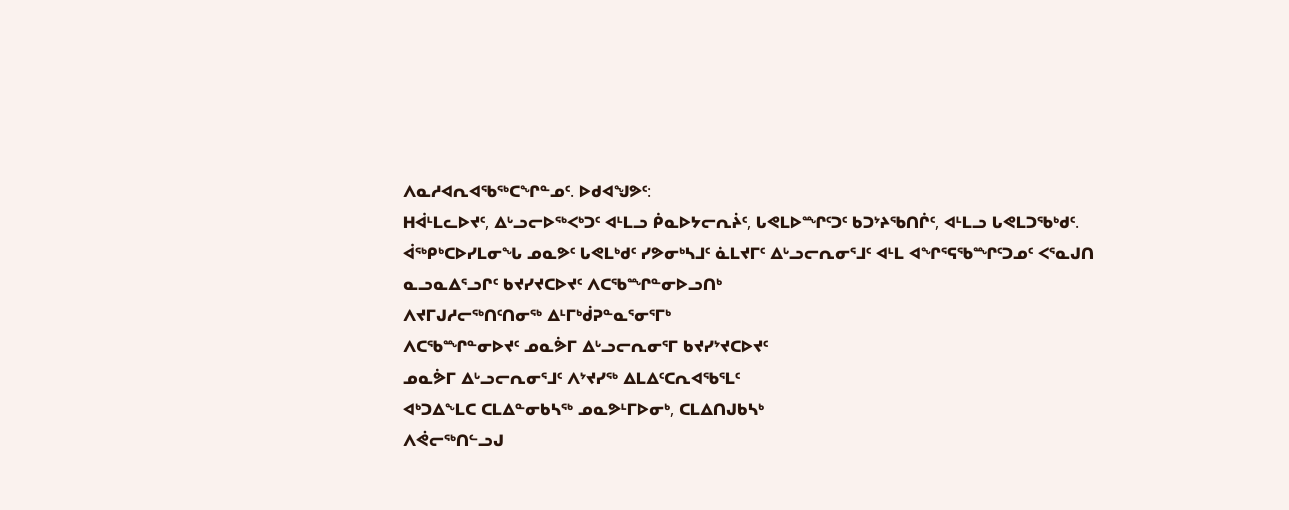ᐱᓇᓱᐊᕆᐊᖃᖅᑕᖏᓐᓄᑦ. ᐅᑯᐊᖑᕗᑦ:
ᕼᐋᒻᒪᓚᐅᔪᑦ, ᐃᒡᓗᓕᐅᖅᐸᒃᑐᑦ ᐊᒻᒪᓗ ᑮᓇᐅᔭᓕᕆᔩᑦ, ᒐᕙᒪᐅᙱᑦᑐᑦ ᑲᑐᔾᔨᖃᑎᒌᑦ, ᐊᒻᒪᓗ ᒐᕙᒪᑐᖃᒃᑯᑦ.
ᐋᖅᑭᒃᑕᐅᓯᒪᓂᖓ ᓄᓇᕗᑦ ᒐᕙᒪᒃᑯᑦ ᓯᕗᓂᒃᓴᒧᑦ ᓈᒪᔪᒥᑦ ᐃᒡᓗᓕᕆᓂᕐᒧᑦ ᐊᒻᒪ ᐊᖏᕐᕋᖃᙱᑦᑐᓄᑦ ᐸᕐᓇᒍᑎ
ᓇᓗᓇᐃᕐᓗᒋᑦ ᑲᔪᓯᔪᑕᐅᔪᑦ ᐱᑕᖃᙱᓐᓂᐅᓗᑎᒃ
ᐱᔪᒥᒍᓱᓕᖅᑎᑦᑎᓂᖅ ᐃᒻᒥᒃᑰᕈᓐᓇᕐᓂᕐᒥᒃ
ᐱᑕᖃᙱᓐᓂᐅᔪᑦ ᓄᓇᕘᒥ ᐃᒡᓗᓕᕆᓂᕐᒥ ᑲᔪᓯᔾᔪᑕᐅᔪᑦ
ᓄᓇᕘᒥ ᐃᒡᓗᓕᕆᓂᕐᒧᑦ ᐱᔾᔪᓯᖅ ᐃᒪᐃᑦᑕᕆᐊᖃᕐᒪᑦ
ᐊᒃᑐᐃᖕᒪᑕ ᑕᒪᐃᓐᓂᑲᓴᖅ ᓄᓇᕗᒻᒥᐅᓂᒃ, ᑕᒪᐃᑎᒍᑲᓴᒃ
ᐱᕚᓕᖅᑎᓪᓗᒍ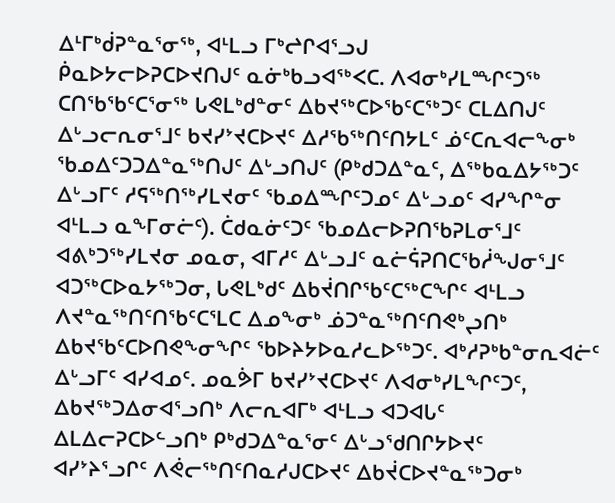ᐃᒻᒥᒃᑰᕈᓐᓇᕐᓂᖅ, ᐊᒻᒪᓗ ᒥᒃᖠᒋᐊᕐᓗᒍ
ᑮᓇᐅᔭᓕᐅᕈᑕᐅᔪᑎᒍᑦ ᓇᓃᒃᑲᓗᐊᖅᐸᑕ. ᐱᐊᓂᒃᓯᒪᙱᑦᑐᖅ
ᑕᑎᖃᖃᑦᑕᕐᓂᖅ ᒐᕙᒪᒃᑯᓐᓂᑦ ᐃᑲᔪᖅᑕᐅᖃᑦᑕᖅᑐᑦ ᑕᒪᐃᑎᒍᑦ
ᐃᒡᓗᓕᕆᓂᕐᒧᑦ ᑲᔪᓯᔾᔪᑕᐅᔪᑦ ᐃᓱᖃᖅᑎᑦᑎᔭᒪᑦ ᓅᑦᑕᕆᐊᓕᖕᓂᒃ
ᖃᓄᐃᑦᑐᑐᐃᓐᓇᖅᑎᒍᑦ ᐃᒡᓗᑎᒍᑦ (ᑭᒃᑯᑐᐃᓐᓇᑦ, ᐃᖅᑲᓇᐃᔭᖅᑐᑦ
ᐃᒡᓗᒥᑦ ᓱᕋᖅᑎᖅᓯᒪᔪᓂᑦ ᖃᓄᐃᙱᑦᑐᓄᑦ ᐃᒡᓗᓄᑦ ᐊᓯᖏᓐᓂ
ᐊᒻᒪᓗ ᓇᖕᒥᓂᓖᑦ). ᑖᑯᓇᓃᑦᑐᑦ ᖃᓄᐃᓕᐅᕈᑎᖃᕈᒪᓂᕐᒧᑦ
ᐊᕕᒃᑐᖅᓯᒪᔪᓂ ᓄᓇᓂ, ᐊᒥᓱᑦ ᐃᒡᓗᒧᑦ ᓇᓖᕌᕈᑎᑕᖃᓲᖑᓂᕐᒧᑦ
ᐊᑐᖅᑕᐅᓇᔭᖅᑐᓂ, ᒐᕙᒪᒃᑯᑦ ᐃᑲᔫᑎᒋᖃᑦᑕᖅᑕᖏᑦ ᐊᒻᒪᓗ
ᐱᔪᓐᓇᖅᑎᑦᑎᖃᑦᑕᕐᒪᑕ ᐃᓄᖕᓂᒃ ᓅᑐᓐᓇᖅᑎᑦᑎᕙᒃᖢᑎᒃ
ᐃᑲᔪᖃᑦᑕᐅᑎᕙᖕᓂᖏᑦ ᖃᐅᔨᔭᐅᓇᓱᓚᐅᖅᑐᑦ. ᐊᒃᓱᕈᒃᑲᓐᓂᕆᐊᓖᑦ
ᐃᒡᓗᒥᑦ ᐊᓯᐊᓄᑦ. ᓄᓇᕘᒥ ᑲᔪᓯᔾᔪᑕᐅᔪᑦ ᐱᐊᓂᒃᓯᒪᖏᑦᑐᑦ,
ᐃᑲᔪᖅᑐᐃᓂᐊᕐᓗᑎᒃ ᐱᓕᕆᐊᒥᒃ ᐊᒻᒪᓗ ᐊᑐᐊᒐᑦ
ᐃᒪᐃᓕᕈᑕᐅᓪᓗᑎᒃ ᑭᒃᑯᑐᐃᓐᓇᕐᓂᑦ ᐃᒡᓗᖁᑎᒋᔭᐅᔪᑦ
ᐊᓯᔾᔨᕐᓗᒋᑦ ᐱᕚᓕᖅᑎᑦᑎᓇᓱᒍᑕᐅᔪᑦ ᐃᑲᔫᑕᐅᔪᓐᓇᖅᑐᓂᒃ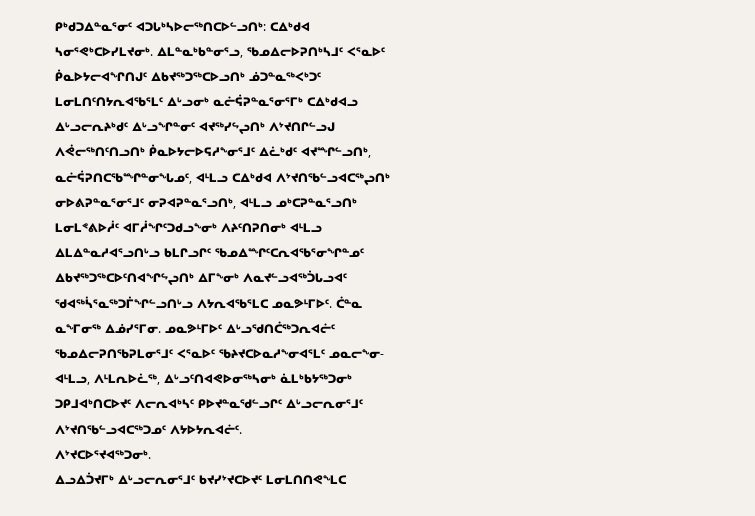ᑭᒃᑯᑐᐃᓐᓇᕐᓂᑦ ᐊᑐᒐᒃᓴᐅᓕᖅᑎᑕᐅᓪᓗᑎᒃ: ᑕᐃᒃᑯᐊ
ᓴᓂᕐᕙᒃᑕᐅᓯᒪᔪᓂᒃ. ᐃᒪᓐᓇᒃᑲᓐᓂᕐᓗ, ᖃᓄᐃᓕᐅᕈᑎᒃᓴᒧᑦ ᐸᕐᓇᐅᑦ
ᑮᓇᐅᔭᓕᐊᖏᑎᒍᑦ ᐃᑲᔪᖅᑐᖅᑕᐅᓗᑎᒃ ᓅᑐᓐᓇᖅᐸᒃᑐᑦ
ᒪᓂᒪᑎᑦᑎᔭᕆᐊᖃᕐᒪᑦ ᐃᒡᓗᓂᒃ ᓇᓖᕌᕈᓐᓇᕐᓂᕐᒥᒃ ᑕᐃᒃᑯᐊᓗ
ᐃᒡᓗᓕᕆᔨᒃᑯᑦ ᐃᒡᓗᖏᓐᓂᑦ ᐊᔪᖅᓯᖦᖢᑎᒃ ᐱᔾᔪᑎᒋᓪᓗᒍ
ᐱᕚᓕᖅᑎᑦᑎᓗᑎᒃ ᑮᓇᐅᔭᓕᐅᕋᓱᖕᓂᕐᒧᑦ ᐃᓛᒃᑯᑦ ᐊᔪᙱᓪᓗᑎᒃ,
ᓇᓖᕌᕈᑎᑕᖃᙱᓐᓂᖓᓄᑦ, ᐊᒻᒪᓗ ᑕᐃᒃᑯᐊ ᐱᔾᔪᑎᖃᓪᓗᐊᑕᖅᖢᑎᒃ
ᓂᐅᕕᕈᓐᓇᕐᓂᕐᒧᑦ ᓂᕈᐊᕈᓐᓇᕐᓗᑎᒃ, ᐊᒻᒪᓗ ᓄᒃᑕᕈᓐᓇᕐᓗᑎᒃ
ᒪᓂᒪᕝᕕᐅᓲᑦ ᐊᒥᓲᖏᑦᑐᑯᓗᖕᓂᒃ ᐱᔨᑦᑎᕈᑎᓂᒃ ᐊᒻᒪᓗ
ᐃᒪᐃᓐᓇᓱᐊᕐᓗᑎᒡᓗ ᑲᒪᒋᓗᒋᑦ ᖃᓄᐃᙱᑦᑕᕆᐊᖃᕐᓂᖏᓐᓄᑦ
ᐃᑲᔪᖅᑐᖅᑕᐅᑦᑎᐊᖏᖦᖢᑎᒃ ᐃᒥᖕᓂᒃ ᐱᓇᔪᓪᓗᐊᖅᑑᒐᓗᐊᑦ
ᖁᐊᖅᓵᕐᓇᖅᑐᒦᖏᓪᓗᑎᒡᓗ ᐱᔭᕆᐊᖃᕐᒪᑕ ᓄᓇᕗᒻᒥᐅᑦ. ᑖᓐᓇ
ᓇᖕᒥᓂᖅ ᐃᓅᓯᕐᒥᓂ. ᓄᓇᕗᒻᒥᐅᑦ ᐃᒡᓗᖁᑎᑖᖅᑐᕆᐊᓖᑦ
ᖃᓄᐃᓕᕈᑎᖃᕈᒪᓂᕐᒧᑦ ᐸᕐᓇᐅᑦ ᖃᔨᔪᑕᐅᓇᓱᖕᓂᐊᕐᒪᑦ ᓄᓇᓕᖕᓂ-
ᐊᒻᒪᓗ, ᐱᒻᒪᕆᐅᓛᖅ, ᐃᒡᓗᑦᑎᐊᕙᐅᓂᖅᓴᓂᒃ ᓈᒪᒃᑲᔭᖅᑐᓂᒃ
ᑐᑭᒧᐊᒃᑎᑕᐅᔪᑦ ᐱᓕᕆᐊᒃᓴᑦ ᑭᐅᔪᓐᓇᖁᓪᓗᒋᑦ ᐃᒡᓗᓕᕆᓂᕐᒧᑦ
ᐱᔾᔪᑎᖃᓪᓗᐊᑕᖅᑐᓄᑦ ᐱᔭᐅᔭᕆᐊᓖᑦ.
ᐱᔾᔪᑕᐅᕐᔪᐊᖅᑐᓂᒃ.
ᐃᓗᐃᑑᔪᒥᒃ ᐃᒡᓗᓕᕆᓂᕐᒧᑦ ᑲᔪᓯᔾᔪᑕᐅᔪᑦ ᒪᓂᒪᑎᑎᕙᖕᒪᑕ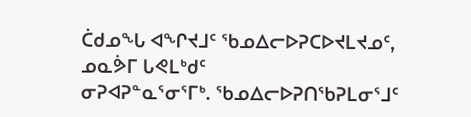ᑖᑯᓄᖓ ᐊᖏᔪᒧᑦ ᖃᓄᐃᓕᐅᕈᑕᐅᔪᒪᔪᓄᑦ, ᓄᓇᕘᒥ ᒐᕙᒪᒃᑯᑦ
ᓂᕈᐊᕈᓐᓇᕐᓂᕐᒥᒃ. ᖃᓄᐃᓕᐅᕈᑎᖃᕈᒪᓂᕐᒧᑦ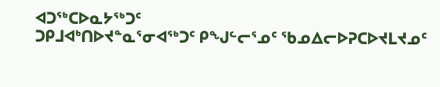ᐊᑐᖅᑕᐅᓇᔭᖅᑐᑦ
ᑐᑭᒧᐊᒃᑎᐅᔪᓐᓇᕐᓂᐊᖅᑐᑦ ᑭᖑᓪᓕᕐᓄᑦ ᖃᓄᐃᓕᐅᕈᑕᐅᔪᒪᔪᓄᑦ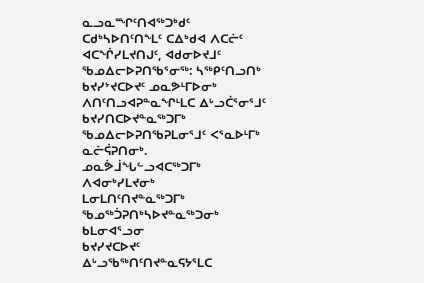ᓇᓗᓇᙱᑦᑎᐊᖅᑐᒃᑯᑦ ᑕᑯᒃᓴᐅᑎᑦᑎᖕᒪᑦ ᑕᐃᒃᑯᐊ ᐱᑕᓖᑦ
ᐊᑕᖐᓯᒪᔪᑎᒍᑦ, ᐊᑯᓂᐅᔪᒧᑦ ᖃᓄᐃᓕᐅᕈᑎᖃᕐᓂᖅ: ᓴᖅᑭᑦᑎᓗᑎᒃ
ᑲᔪᓯᔾᔪᑕᐅᔪᑦ ᓄᓇᕗᒻᒥᐅᓂᒃ ᐱᑎᑦᑎᓗᐊᕈᓐᓇᖏᒻᒪᑕ ᐃᒡᓗᑖᕐᓂᕐᒧᑦ
ᑲᔪᓯᑎᑕᐅᔪᓐᓇᖅᑐᒥᒃ ᖃᓄᐃᓕᐅᕈᑎᖃᕈᒪᓂᕐᒧᑦ ᐸᕐᓇᐅᒻᒥᒃ
ᓇᓖᕌᕈᑎᓂᒃ. ᓄᓇᕘᒨᖓᓪᓗᐊᑕᖅᑐᒥᒃ ᐱᐊᓂᒃᓯᒪᔪᓂᒃ
ᒪᓂᒪᑎᑦᑎᔪᓐᓇᖅᑐᒥᒃ ᖃᓄᖅᑑᕈᑎᒃᓴᐅᔪᓐᓇᖅᑐᓂᒃ ᑲᒪᓂᐊᕐᓗᓂ
ᑲᔪᓯᔪᑕᐅᔪᑦ ᐃᒡᓗᖃᖅᑎᑦᑎᔪᓐᓇᕋᔭᕐᒪᑕ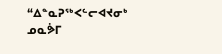“ᐃᓐᓇᕈᖅᐸᓪᓕᐊᔪᓂᒃ
ᓄᓇᕘᒥ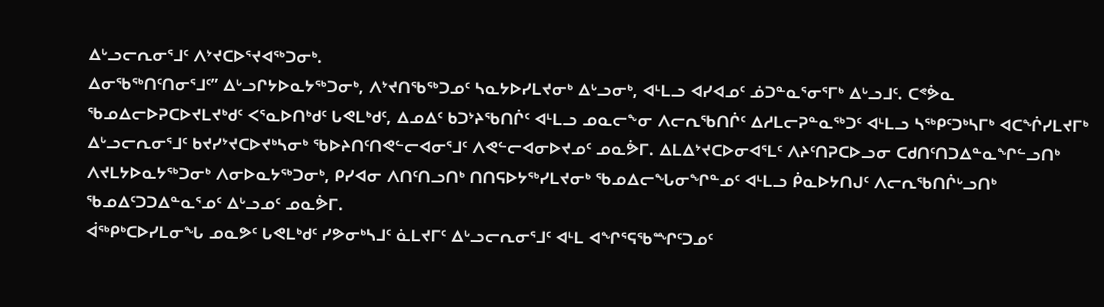ᐃᒡᓗᓕᕆᓂᕐᒧᑦ ᐱᔾᔪᑕᐅᕐᔪᐊᖅᑐᓂᒃ.
ᐃᓂᖃᖅᑎᑦᑎᓂᕐᒧᑦ” ᐃᒡᓗᒋᔭᐅᓇᔭᖅᑐᓂᒃ, ᐱᔾᔪᑎᖃᖅᑐᓄᑦ ᓴᓇᔭᐅᓯᒪᔪᓂᒃ ᐃᒡᓗᓂᒃ, ᐊᒻᒪᓗ ᐊᓯᐊᓄᑦ ᓅᑐᓐᓇᕐᓂᕐᒥᒃ ᐃᒡᓗᒧᑦ. ᑕᕝᕘᓇ ᖃᓄᐃᓕᐅᕈᑕᐅᔪᒪᔪᒃᑯᑦ ᐸᕐᓇᐅᑎᒃᑯᑦ ᒐᕙᒪᒃᑯᑦ, ᐃᓄᐃᑦ ᑲᑐᔾᔨᖃᑎᒌᑦ ᐊᒻᒪᓗ ᓄᓇᓕᖕᓂ ᐱᓕᕆᖃᑎᒌᑦ ᐃᓱᒪᓕᕈᓐᓇᖅᑐᑦ ᐊᒻᒪᓗ ᓴᖅᑭᑦᑐᒃᓴᒥᒃ ᐊᑕᖐᓯᒪᔪᒥᒃ ᐃᒡᓗᓕᕆᓂᕐᒧᑦ ᑲᔪᓯᔾᔪᑕᐅᔪᒃᓴᓂᒃ ᖃᐅᔨᑎᑦᑎᕙᓪᓕᐊᓂᕐᒧᑦ ᐱᕙᓪᓕᐊᓂᐅᔪᓄᑦ ᓄᓇᕘᒥ. ᐃᒪᐃᔾᔪᑕᐅᓂᐊᕐᒪᑦ ᐱᔨᑦᑎᕈᑕᐅᓗᓂ ᑕᑯᑎᑦᑎᑐᐃᓐᓇᖏᓪᓗᑎᒃ ᐱᔪᒪᔭᐅᓇᔭᖅᑐᓂᒃ ᐱᓂᐅᓇᔭᖅᑐᓂᒃ, ᑭᓯᐊᓂ ᐱᑎᑦᑎᓗᑎᒃ ᑎᑎᕋᐅᔭᖅᓯᒪᔪᓂᒃ ᖃᓄᐃᓕᖓᓂᖏᓐᓄᑦ ᐊᒻᒪᓗ ᑮᓇᐅᔭᑎᒍᑦ ᐱᓕᕆᖃᑎᒌᒡᓗᑎᒃ ᖃᓄᐃᑦᑐᑐᐃᓐᓇᕐᓄᑦ ᐃᒡᓗᓄᑦ ᓄᓇᕘᒥ.
ᐋᖅᑭᒃᑕᐅᓯᒪᓂᖓ ᓄᓇᕗᑦ ᒐᕙᒪᒃᑯᑦ ᓯᕗᓂᒃᓴᒧᑦ ᓈᒪᔪᒥᑦ ᐃᒡᓗᓕᕆᓂᕐᒧᑦ ᐊᒻᒪ ᐊᖏᕐᕋᖃᙱᑦᑐᓄᑦ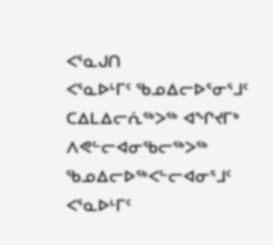ᐸᕐᓇᒍᑎ
ᐸᕐᓇᐅᒻᒥᑦ ᖃᓄᐃᓕᐅᕐᓂᕐᒧᑦ ᑕᐃᒪᐃᓕᕇᖅᐳᖅ ᐊᖏᔪᒥᒃ ᐱᕙᓪᓕᐊᓂᖃᓕᖅᐳᖅ ᖃᓄᐃᓕᐅᖅᐸᓪᓕᐊᓂᕐᒧᑦ ᐸᕐᓇᐅᒻᒥᑦ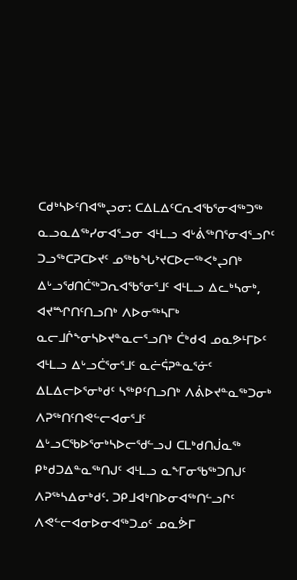ᑕᑯᒃᓴᐅᑦᑎᐊᖅᖢᓂ: ᑕᐃᒪᐃᑦᑕᕆᐊᖃᕐᓂᐊᖅᑐᖅ ᓇᓗᓇᐃᖅᓯᓂᐊᕐᓗᓂ ᐊᒻᒪᓗ ᐊᒡᕖᖅᑎᕐᓂᐊᕐᓗᒋᑦ ᑐᓗᖅᑕᕈᑕᐅᔪᑦ ᓄᖅᑲᖓᔾᔪᑕᐅᓕᖅᐸᒃᖢᑎᒃ ᐃᒡᓗᖁᑎᑖᖅᑐᕆᐊᖃᕐᓂᕐᒧᑦ ᐊᒻᒪᓗ ᐃᓚᒃᓴᓂᒃ, ᐊᔪᙱᑎᑦᑎᓗᑎᒃ ᐱᐅᓂᖅᓴᒥᒃ ᓇᓕᒧᒌᖕᓂᓴᐅᔪᓐᓇᓕᕐᓗᑎᒃ ᑖᒃᑯᐊ ᓄᓇᕗᒻᒥᐅᑦ ᐊᒻᒪᓗ ᐃᒡᓗᑖᕐᓂᕐᒧᑦ ᓇᓖᕌᕈᓐᓇᕐᓃᑦ ᐃᒪᐃᓕᐅᕐᓂᒃᑯᑦ ᓴᖅᑭᑦᑎᓗᑎᒃ ᐱᕖᐅᔪᓐᓇᖅᑐᓂᒃ ᐱᕈᖅᑎᑦᑎᕙᓪᓕᐊᓂᕐᒧᑦ ᐃᒡᓗᑕᖃᐅᕐᓂᒃᓴᐅᓕᖁᓪᓗᒍ ᑕᒪᒃᑯᑎᒎᓇᖅ ᑭᒃᑯᑐᐃᓐᓇᖅᑎᒍᑦ ᐊᒻᒪᓗ ᓇᖕᒥᓂᖃᖅᑐᑎᒍᑦ ᐱᕈᖅᓴᐃᓂᒃᑯᑦ. ᑐᑭᒧᐊᒃᑎᐅᓂᐊᖅᑎᓪᓗᒋᑦ ᐱᕙᓪᓕᐊᓂᐅᓂᐊᖅᑐᓄᑦ ᓄᓇᕘᒥ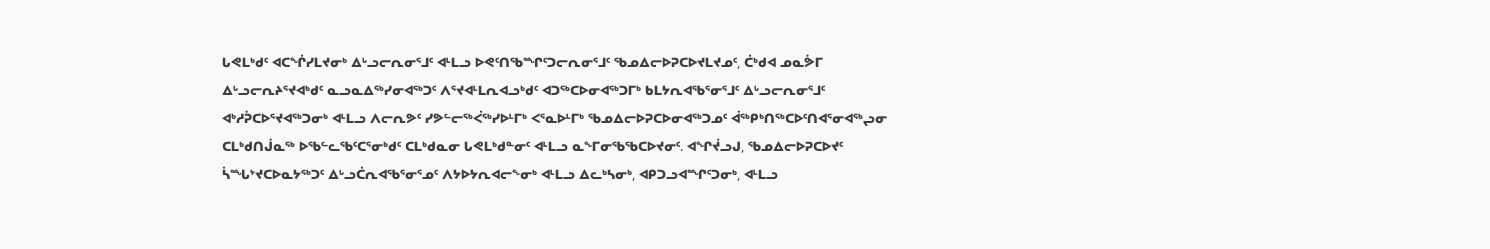ᒐᕙᒪᒃᑯᑦ ᐊᑕᖐᓯᒪᔪᓂᒃ ᐃᒡᓗᓕᕆᓂᕐᒧᑦ ᐊᒻᒪᓗ ᐅᕙᑦᑎᖃᙱᑦᑐᓕᕆᓂᕐᒧᑦ ᖃᓄᐃᓕᐅᕈᑕᐅᔪᒪᔪᓄᑦ, ᑖᒃᑯᐊ ᓄᓇᕘᒥ ᐃᒡᓗᓕᕆᔨᕐᔪᐊᒃᑯᑦ ᓇᓗᓇᐃᖅᓯᓂᐊᖅᑐᑦ ᐱᕐᔪᐊᒻᒪᕆᐊᓗᒃᑯᑦ ᐊᑐᖅᑕᐅᓂᐊᖅᑐᒥᒃ ᑲᒪᔭᕆᐊᖃᕐᓂᕐᒧᑦ ᐃᒡᓗᓕᕆᓂᕐᒧᑦ ᐊᒃᓱᕉᑕᐅᕐᔪᐊᖅᑐᓂᒃ ᐊᒻᒪᓗ ᐱᓕᕆᕗᑦ ᓯᕗᓪᓕᖅᐹᖅᓯᐅᒻᒥᒃ ᐸᕐᓇᐅᒻᒥᒃ ᖃᓄᐃᓕᐅᕈᑕᐅᓂᐊᖅᑐᓄᑦ ᐋᖅᑭᒃᑎᖅᑕᐅᑦᑎᐊᕐᓂᐊᖅᖢᓂ ᑕᒪᒃᑯᑎᒎᓇᖅ ᐅᖃᓪᓚᖃᑦᑕᕐᓂᒃᑯᑦ ᑕᒪᒃᑯᓇᓂ ᒐᕙᒪᒃᑯᓐᓂᑦ ᐊᒻᒪᓗ ᓇᖕᒥᓂᖃᖃᑕᐅᔪᓂᑦ. ᐊᖏᔫᓗᒍ, ᖃᓄᐃᓕᐅᕈᑕᐅᔪᑦ ᓵᙵᔾᔪᑕᐅᓇᔭᖅᑐᑦ ᐃᒡᓗᑖᕆᐊᖃᕐᓂᕐᓄᑦ ᐱᔭᐅᔭᕆᐊᓕᖕᓂᒃ ᐊᒻᒪᓗ ᐃᓚᒃᓴᓂᒃ, ᐊᑭᑐᓗᐊᙱᑦᑐᓂᒃ, ᐊᒻᒪᓗ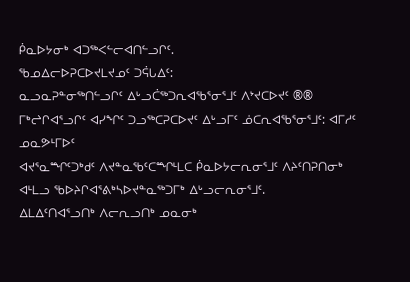ᑮᓇᐅᔭᓂᒃ ᐊᑐᖅᐸᓪᓕᐊᑎᓪᓗᒋᑦ.
ᖃᓄᐃᓕᐅᕈᑕᐅᔪᒪᔪᓄᑦ ᑐᕌᒐᐃᑦ:
ᓇᓗᓇᕈᓐᓂᖅᑎᓪᓗᒋᑦ ᐃᒡᓗᑖᖅᑐᕆᐊᖃᕐᓂᕐᒧᑦ ᐱᔾᔪᑕᐅᔪᑦ ®®
ᒥᒃᖠᒋᐊᕐᓗᒋᑦ ᐊᓯᖏᑦ ᑐᓗᖅᑕᕈᑕᐅᔪᑦ ᐃᒡᓗᒥᑦ ᓅᑕᕆᐊᖃᕐᓂᕐᒧᑦ: ᐊᒥᓱᑦ ᓄᓇᕗᒻᒥᐅᑦ
ᐊᔪᕐᓇᙱᑦᑐᒃᑯᑦ ᐱᔪᓐᓇᖃᑦᑕᙱᒻᒪᑕ ᑮᓇᐅᔭᓕᕆᓂᕐᒧᑦ ᐱᔨᑦᑎᕈᑎᓂᒃ ᐊᒻᒪᓗ ᖃᐅᔨᒋᐊᕐᕕᒃᓴᐅᔪᓐᓇᖅᑐᒥᒃ ᐃᒡᓗᓕᕆᓂᕐᒧᑦ.
ᐃᒪᐃᑦᑎᐊᕐᓗᑎᒃ ᐱᓕᕆᓗᑎᒃ ᓄᓇᓂᒃ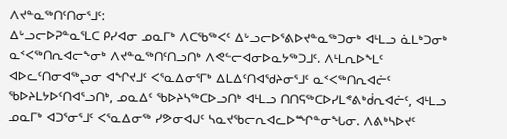ᐱᔪᓐᓇᖅᑎᑦᑎᓂᕐᒧᑦ:
ᐃᒡᓗᓕᐅᕈᓐᓇᕐᒪᑕ ᑭᓯᐊᓂ ᓄᓇᒥᒃ ᐱᑕᖃᖅᐸᑦ ᐃᒡᓗᓕᐅᕐᕕᐅᔪᓐᓇᖅᑐᓂᒃ ᐊᒻᒪᓗ ᓈᒪᒃᑐᓂᒃ ᓇᑉᐸᖅᑎᕆᐊᓕᖕᓂᒃ ᐱᔪᓐᓇᖅᑎᑦᑎᓗᑎᒃ ᐱᕙᓪᓕᐊᓂᐅᓇᔭᖅᑐᒧᑦ. ᐱᒻᒪᕆᐅᖕᒪᑦ ᐊᐅᓚᑦᑎᓂᐊᖅᖢᓂ ᐊᖏᔪᒧᑦ ᐸᕐᓇᐃᓂᕐᒥᒃ ᐃᒪᐃᑦᑎᐊᖁᔨᓂᕐᒧᑦ ᓇᑉᐸᖅᑎᕆᐊᓖᑦ ᖃᐅᔨᒪᔭᐅᑦᑎᐊᕐᓗᑎᒃ, ᓄᓇᐃᑦ ᖃᐅᔨᓴᖅᑕᐅᓗᑎᒃ ᐊᒻᒪᓗ ᑎᑎᕋᖅᑕᐅᓯᒪᕝᕕᒃᑰᕆᐊᓖᑦ, ᐊᒻᒪᓗ ᓄᓇᒥᒃ ᐊᑐᕐᓂᕐᒧᑦ ᐸᕐᓇᐃᓂᖅ ᓯᕗᓂᐊᒍᑦ ᓴᓇᔪᖃᓕᕆᐊᓚᐅᙱᓐᓂᖓᓂ. ᐱᕕᒃᓴᐅᔪᑦ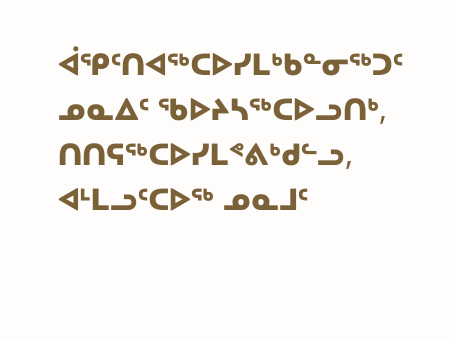ᐋᕿᑦᑎᐊᖅᑕᐅᓯᒪᒃᑲᓐᓂᖅᑐᑦ ᓄᓇᐃᑦ ᖃᐅᔨᓴᖅᑕᐅᓗᑎᒃ, ᑎᑎᕋᖅᑕᐅᓯᒪᕝᕕᒃᑯᓪᓗ, ᐊᒻᒪᓗᑦᑕᐅᖅ ᓄᓇᒧᑦ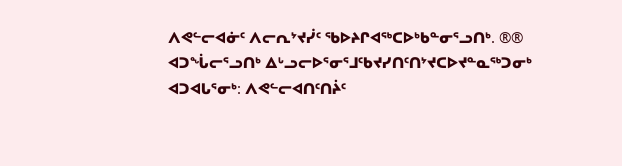ᐱᕙᓪᓕᐊᓃᑦ ᐱᓕᕆᔾᔪᓰᑦ ᖃᐅᔨᒋᐊᖅᑕᐅᒃᑲᓐᓂᕐᓗᑎᒃ. ®®
ᐊᑐᖔᓕᕐᓗᑎᒃ ᐃᒡᓗᓕᐅᕐᓂᕐᒧᑦᑲᔪᓯᑎᑦᑎᔾᔪᑕᐅᔪᓐᓇᖅᑐᓂᒃ ᐊᑐᐊᒐᕐᓂᒃ: ᐱᕙᓪᓕᐊᑎᑦᑎᔩᑦ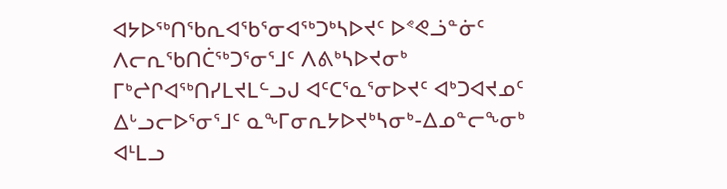ᐊᔭᐅᖅᑎᖃᕆᐊᖃᕐᓂᐊᖅᑐᒃᓴᐅᔪᑦ ᐅᕝᕙᓘᓐᓃᑦ ᐱᓕᕆᖃᑎᑖᖅᑐᕐᓂᕐᒧᑦ ᐱᕕᒃᓴᐅᔪᓂᒃ ᒥᒃᖠᒋᐊᖅᑎᓯᒪᔪᒪᓪᓗᒍ ᐊᑦᑕᕐᓇᕐᓂᐅᔪᑦ ᐊᒃᑐᐊᔪᓄᑦ ᐃᒡᓗᓕᐅᕐᓂᕐᒧᑦ ᓇᖕᒥᓂᕆᔭᐅᔪᒃᓴᓂᒃ-ᐃᓄᓐᓕᖕᓂᒃ ᐊᒻᒪᓗ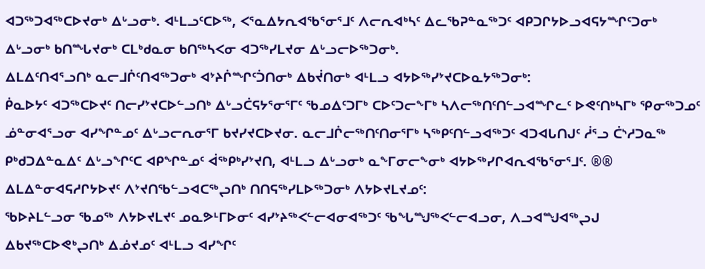ᐊᑐᖅᑐᐊᖅᑕᐅᔪᓂᒃ ᐃᒡᓗᓂᒃ. ᐊᒻᒪᓗᑦᑕᐅᖅ, ᐸᕐᓇᐃᔭᕆᐊᖃᕐᓂᕐᒧᑦ ᐱᓕᕆᐊᒃᓴᑦ ᐃᓚᖃᕈᓐᓇᖅᑐᑦ ᐊᑭᑐᒋᔭᐅᓗᐊᕋᔭᙱᑦᑐᓂᒃ ᐃᒡᓗᓂᒃ ᑲᑎᙵᔪᓂᒃ ᑕᒪᒃᑯᓇᓂ ᑲᑎᖅᓴᐸᓂ ᐊᑐᖅᓯᒪᔪᓂ ᐃᒡᓗᓕᐅᖅᑐᓂᒃ.
ᐃᒪᐃᑦᑎᐊᕐᓗᑎᒃ ᓇᓕᒧᒌᑦᑎᐊᖅᑐᓂᒃ ᐊᔾᔨᒌᙱᑦᑑᑎᓂᒃ ᐃᑲᔫᑎᓂᒃ ᐊᒻᒪᓗ ᐊᔭᐅᖅᓯᔾᔪᑕᐅᓇᔭᖅᑐᓂᒃ:
ᑮᓇᐅᔭᑦ ᐊᑐᖅᑕᐅᔪᑦ ᑎᓕᓯᔾᔪᑕᐅᓪᓗᑎᒃ ᐃᒡᓗᑖᕋᔭᕐᓂᕐᒥᑦ ᖃᓄᐃᑦᑐᒥᒃ ᑕᐅᑦᑐᓕᖕᒥᒃ ᓴᐱᓕᖅᑎᑦᑎᓪᓗᐊᙱᓚᑦ ᐅᕙᑦᑎᒃᓴᒥᒃ ᕿᓂᖅᑐᓄᑦ ᓅᓐᓂᐊᕐᓗᓂ ᐊᓯᖏᓐᓄᑦ ᐃᒡᓗᓕᕆᓂᕐᒥ ᑲᔪᓯᔪᑕᐅᔪᓂ. ᓇᓕᒧᒌᓕᖅᑎᑦᑎᓂᕐᒥᒃ ᓴᖅᑭᑦᑎᓪᓗᐊᖅᑐᑦ ᐊᑐᐊᒐᑎᒍᑦ ᓲᕐᓗ ᑖᔅᓱᑐᓇᖅ ᑭᒃᑯᑐᐃᓐᓇᐃᑦ ᐃᒡᓗᖏᑦᑕ ᐊᑭᖏᓐᓄᑦ ᐋᖅᑭᒃᓯᔾᔪᑎ, ᐊᒻᒪᓗ ᐃᒡᓗᓂᒃ ᓇᖕᒥᓂᓕᖕᓂᒃ ᐊᔭᐅᖅᓯᒋᐊᕆᐊᖃᕐᓂᕐᒧᑦ. ®®
ᐃᒪᐃᓐᓂᐊᕋᓱᒋᔭᐅᔪᑦ ᐱᔾᔪᑎᖃᓪᓗᐊᑕᖅᖢᑎᒃ ᑎᑎᕋᖅᓯᒪᐅᖅᑐᓂᒃ ᐱᔭᐅᔪᒪᔪᓄᑦ:
ᖃᐅᔨᒪᓪᓗᓂ ᖃᓄᖅ ᐱᔭᐅᔪᒪᔪᑦ ᓄᓇᕗᒻᒥᐅᓂᑦ ᐊᓯᔾᔨᖅᐸᓪᓕᐊᓂᐊᖅᑐᑦ ᖃᖓᙳᖅᐸᓪᓕᐊᓗᓂ, ᐱᓗᐊᙳᐊᖅᖢᒍ ᐃᑲᔪᖅᑕᐅᕙᒃᖢᑎᒃ ᐃᓅᔪᓄᑦ ᐊᒻᒪᓗ ᐊᓯᖏᑦ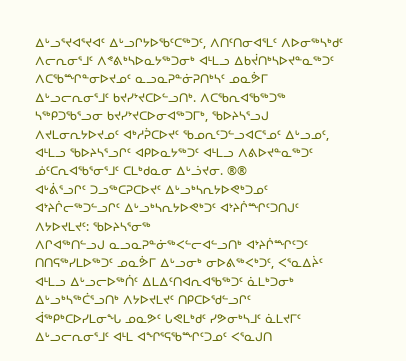ᐃᒡᓗᕐᔪᐊᕐᔪᐊᑦ ᐃᒡᓗᒋᔭᐅᖃᑦᑕᖅᑐᑦ, ᐱᑎᑦᑎᓂᐊᕐᒪᑦ ᐱᐅᓂᖅᓴᒃᑯᑦ ᐱᓕᕆᓂᕐᒧᑦ ᐱᕝᕕᒃᓴᐅᓇᔭᖅᑐᓂᒃ ᐊᒻᒪᓗ ᐃᑲᔫᑎᒃᓴᐅᔪᓐᓇᖅᑐᑦ ᐱᑕᖃᙱᓐᓂᐅᔪᓄᑦ ᓇᓗᓇᕈᓐᓃᕈᑎᒃᓴᑦ ᓄᓇᕘᒥ ᐃᒡᓗᓕᕆᓂᕐᒧᑦ ᑲᔪᓯᔾᔪᑕᐅᓪᓗᑎᒃ. ᐱᑕᖃᕆᐊᖃᖅᑐᖅ ᓴᖅᑭᑐᖃᕐᓗᓂ ᑲᔪᓯᔾᔪᑕᐅᓂᐊᖅᑐᒥᒃ, ᖃᐅᔨᓴᕐᓗᒍ ᐱᔪᒪᓂᕆᔭᐅᔪᓄᑦ ᐊᒃᓱᕉᑕᐅᔪᑦ ᖃᓄᕆᑦᑐᓪᓗᐊᑕᕐᓄᑦ ᐃᒡᓗᓄᑦ, ᐊᒻᒪᓗ ᖃᐅᔨᓴᕐᓗᒋᑦ ᐊᑭᐅᓇᔭᖅᑐᑦ ᐊᒻᒪᓗ ᐱᕕᐅᔪᓐᓇᖅᑐᑦ ᓅᑦᑕᕆᐊᖃᕐᓂᕐᒧᑦ ᑕᒪᒃᑯᓇᓂ ᐃᒡᓘᔪᓂ. ®®
ᐊᒡᕖᕐᓗᒋᑦ ᑐᓗᖅᑕᕈᑕᐅᔪᑦ ᐃᒡᓗᒃᓴᕆᔭᐅᕙᒃᑐᓄᑦ
ᐊᔾᔨᒌᓕᖅᑐᓪᓗᒋᑦ ᐃᒡᓗᒃᓴᕆᔭᐅᕙᒃᑐᑦ ᐊᔾᔨᒌᙱᑦᑐᑎᒍᑦ ᐱᔭᐅᔪᒪᔪᑦ: ᖃᐅᔨᓴᕐᓂᖅ
ᐱᒋᐊᖅᑎᓪᓗᒍ ᓇᓗᓇᕈᓐᓃᖅᐸᓪᓕᐊᓪᓗᑎᒃ ᐊᔾᔨᒌᙱᑦᑐᑦ ᑎᑎᕋᖅᓯᒪᐅᖅᑐᑦ ᓄᓇᕘᒥ ᐃᒡᓗᓂᒃ ᓂᐅᕕᖅᐸᒃᑐᑦ, ᐸᕐᓇᐃᔩᑦ ᐊᒻᒪᓗ ᐃᒡᓗᓕᐅᖅᑏᑦ ᐃᒪᐃᑦᑎᐊᕆᐊᖃᖅᑐᑦ ᓈᒪᒃᑐᓂᒃ ᐃᒡᓗᒃᓴᖅᑖᕐᓗᑎᒃ ᐱᔭᐅᔪᒪᔪᑦ ᑎᑭᑕᐅᖁᓪᓗᒋᑦ
ᐋᖅᑭᒃᑕᐅᓯᒪᓂᖓ ᓄᓇᕗᑦ ᒐᕙᒪᒃᑯᑦ ᓯᕗᓂᒃᓴᒧᑦ ᓈᒪᔪᒥᑦ ᐃᒡᓗᓕᕆᓂᕐᒧᑦ ᐊᒻᒪ ᐊᖏᕐᕋᖃᙱᑦᑐᓄᑦ ᐸᕐᓇᒍᑎ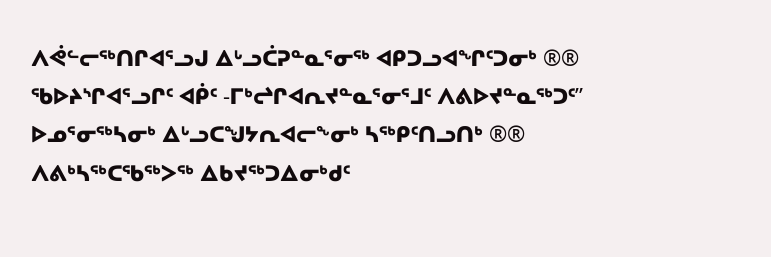ᐱᕚᓪᓕᖅᑎᒋᐊᕐᓗᒍ ᐃᒡᓗᑖᕈᓐᓇᕐᓂᖅ ᐊᑭᑐᓗᐊᖏᑦᑐᓂᒃ ®®
ᖃᐅᔨᔅᒋᐊᕐᓗᒋᑦ ᐊᑮᑦ -ᒥᒃᖠᒋᐊᕆᔪᓐᓇᕐᓂᕐᒧᑦ ᐱᕕᐅᔪᓐᓇᖅᑐᑦ”
ᐅᓄᕐᓂᖅᓴᓂᒃ ᐃᒡᓗᑕᖑᔭᕆᐊᓕᖕᓂᒃ ᓴᖅᑭᑦᑎᓗᑎᒃ ®®
ᐱᕕᒃᓴᖅᑕᖃᖅᐳᖅ ᐃᑲᔪᖅᑐᐃᓂᒃᑯᑦ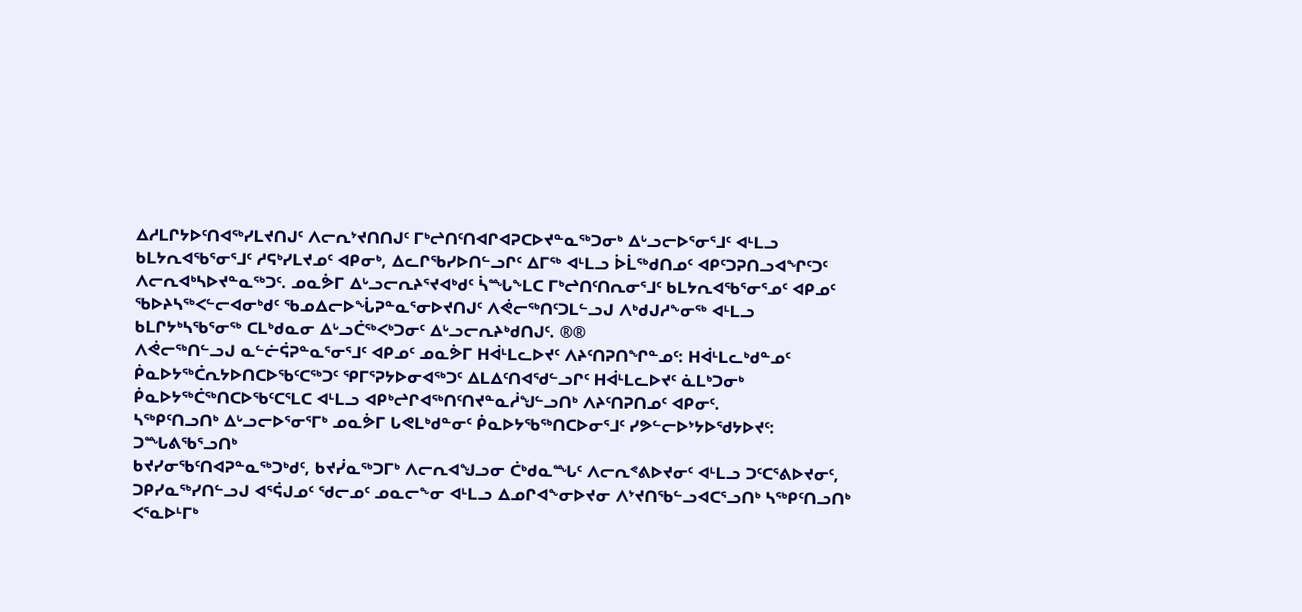ᐃᓱᒪᒋᔭᐅᑦᑎᐊᖅᓯᒪᔪᑎᒍᑦ ᐱᓕᕆᔾᔪᑎᑎᒍᑦ ᒥᒃᖠᑎᑦᑎᐊᒋᐊᕈᑕᐅᔪᓐᓇᖅᑐᓂᒃ ᐃᒡᓗᓕᐅᕐᓂᕐᒧᑦ ᐊᒻᒪᓗ ᑲᒪᔭᕆᐊᖃᕐᓂᕐᒧᑦ ᓱᕋᒃᓯᒪᔪᓄᑦ ᐊᑭᓂᒃ, ᐃᓚᒋᖃᓯᐅᑎᓪᓗᒋᑦ ᐃᒥᖅ ᐊᒻᒪᓗ ᐆᒫᖅᑯᑎᓄᑦ ᐊᑭᑦᑐᕈᑎᓗᐊᖏᑦᑐᑦ ᐱᓕᕆᐊᒃᓴᐅᔪᓐᓇᖅᑐᑦ. ᓄᓇᕘᒥ ᐃᒡᓗᓕᕆᔨᕐᔪᐊᒃᑯᑦ ᓵᙵᖕᒪᑕ ᒥᒃᖠᑎᑦᑎᕆᓂᕐᒧᑦ ᑲᒪᔭᕆᐊᖃᕐᓂᕐᓄᑦ ᐊᑭᓄᑦ ᖃᐅᔨᓴᖅᐸᓪᓕᐊᓂᒃᑯᑦ ᖃᓄᐃᓕᐅᖔᕈᓐᓇᕐᓂᐅᔪᑎᒍᑦ ᐱᕚᓕᖅᑎᑦᑐᒪᓪᓗᒍ ᐱᒃᑯᒍᓱᖕᓂᖅ ᐊᒻᒪᓗ ᑲᒪᒋᔭᒃᓴᖃᕐᓂᖅ ᑕᒪᒃᑯᓇᓂ ᐃᒡᓗᑖᖅᐸᒃᑐᓂᑦ ᐃᒡᓗᓕᕆᔨᒃᑯᑎᒍᑦ. ®®
ᐱᕚᓕᖅᑎᓪᓗᒍ ᓇᓪᓖᕌᕈᓐᓇᕐᓂᕐᒧᑦ ᐊᑭᓄᑦ ᓄᓇᕘᒥ ᕼᐋᒻᒪᓚᐅᔪᑦ ᐱᔨᑦᑎᕈᑎᖏᓐᓄᑦ: ᕼᐋᒻᒪᓚᒃᑯᓐᓄᑦ ᑮᓇᐅᔭᖅᑖᕆᔭᐅᑎᑕᐅᖃᑦᑕᖅᑐᑦ ᕿᒥᕐᕈᔭᐅᓂᐊᖅᑐᑦ ᐃᒪᐃᑦᑎᐊᖁᓪᓗᒋᑦ ᕼᐋᒻᒪᓚᐅᔪᑦ ᓈᒪᒃᑐᓂᒃ ᑮᓇᐅᔭᖅᑖᖅᑎᑕᐅᖃᑦᑕᕐᒪᑕ ᐊᒻᒪᓗ ᐊᑭᒃᖠᒋᐊᖅᑎᑦᑎᔪᓐᓇᓲᖑᓪᓗᑎᒃ ᐱᔨᑦᑎᕈᑎᓄᑦ ᐊᑭᓂᑦ.
ᓴᖅᑭᑦᑎᓗᑎᒃ ᐃᒡᓗᓕᐅᕐᓂᕐᒥᒃ ᓄᓇᕘᒥ ᒐᕙᒪᒃᑯᓐᓂᑦ ᑮᓇᐅᔭᖃᖅᑎᑕᐅᓂᕐᒧᑦ ᓯᕗᓪᓕᐅᔾᔭᐅᖁᔭᐅᔪᑦ: ᑐᙵᕕᖃᕐᓗᑎᒃ
ᑲᔪᓯᓂᖃᑦᑎᐊᕈᓐᓇᖅᑐᒃᑯᑦ, ᑲᔪᓰᓇᖅᑐᒥᒃ ᐱᓕᕆᐊᖑᓗᓂ ᑖᒃᑯᓇᙵᑦ ᐱᓕᕆᕝᕕᐅᔪᓂᑦ ᐊᒻᒪᓗ ᑐᑦᑕᕐᕕᐅᔪᓂᑦ, ᑐᑭᓯᓇᖅᓯᑎᓪᓗᒍ ᐊᕐᕌᒍᓄᑦ ᖁᓕᓄᑦ ᓄᓇᓕᖕᓂ ᐊᒻᒪᓗ ᐃᓄᒋᐊᖕᓂᐅᔪᓂ ᐱᔾᔪᑎᖃᓪᓗᐊᑕᕐᓗᑎᒃ ᓴᖅᑭᑦᑎᓗᑎᒃ ᐸᕐᓇᐅᒻᒥᒃ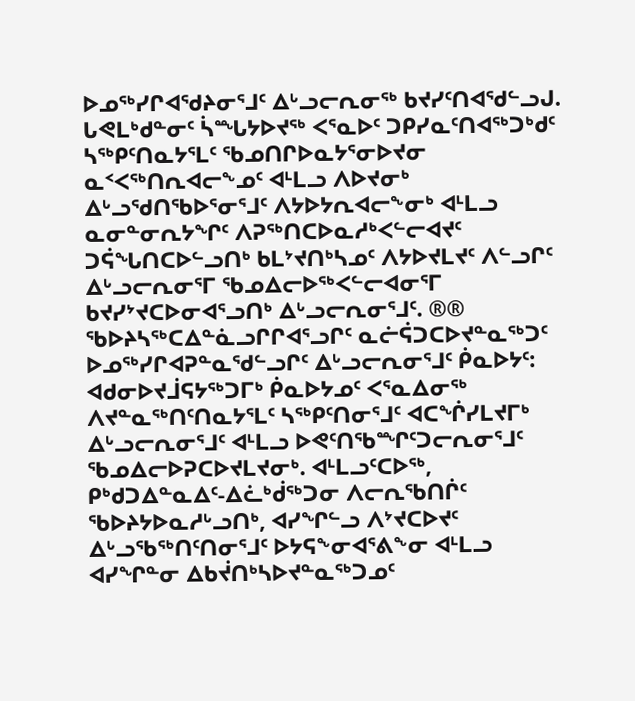ᐅᓄᖅᓯᒋᐊᖁᔨᓂᕐᒧᑦ ᐃᒡᓗᓕᕆᓂᖅ ᑲᔪᓯᑦᑎᐊᖁᓪᓗᒍ. ᒐᕙᒪᒃᑯᓐᓂᑦ ᓵᙵᔭᐅᔪᖅ ᐸᕐᓇᐅᑦ ᑐᑭᓯᓇᑦᑎᐊᖅᑐᒃᑯᑦ ᓴᖅᑭᑦᑎᓇᔭᕐᒪᑦ ᖃᓄᑎᒋᐅᓇᔭᕐᓂᐅᔪᓂ ᓇᑉᐸᖅᑎᕆᐊᓕᖕᓄᑦ ᐊᒻᒪᓗ ᐱᐅᔪᓂᒃ ᐃᒡᓗᖁᑎᖃᐅᕐᓂᕐᒧᑦ ᐱᔭᐅᔭᕆᐊᓕᖕᓂᒃ ᐊᒻᒪᓗ ᓇᓂᓐᓂᕆᔭᖏᑦ ᐱᕈᖅᑎᑕᐅᓇᓱᒃᐸᓪᓕᐊᔪᑦ ᑐᕌᖓᑎᑕᐅᓪᓗᑎᒃ ᑲᒪᔾᔪᑎᒃᓴᓄᑦ ᐱᔭᐅᔪᒪᔪᑦ ᐱᓪᓗᒋᑦ ᐃᒡᓗᓕᕆᓂᕐᒥ ᖃᓄᐃᓕᐅᖅᐸᓪᓕᐊᓂᕐᒥ ᑲᔪᓯᔾᔪᑕᐅᓂᐊᕐᓗᑎᒃ ᐃᒡᓗᓕᕆᓂᕐᒧᑦ. ®®
ᖃᐅᔨᓴᖅᑕᐃᓐᓈᓗᒋᒋᐊᕐᓗᒋᑦ ᓇᓖᕌᑐᑕᐅᔪᓐᓇᖅᑐᑦ ᐅᓄᖅᓯᒋᐊᕈᓐᓇᖁᓪᓗᒋᑦ ᐃᒡᓗᓕᕆᓂᕐᒧᑦ ᑮᓇᐅᔭᑦ: ᐊᑯᓂᐅᔪᒨᕋᔭᖅᑐᒥᒃ ᑮᓇᐅᔭᓄᑦ ᐸᕐᓇᐃᓂᖅ ᐱᔪᓐᓇᖅᑎᑦᑎᓇᔭᕐᒪᑦ ᓴᖅᑭᑦᑎᓂᕐᒧᑦ ᐊᑕᖐᓯᒪᔪᒥᒃ ᐃᒡᓗᓕᕆᓂᕐᒧᑦ ᐊᒻᒪᓗ ᐅᕙᑦᑎᖃᙱᑦᑐᓕᕆᓂᕐᒧᑦ ᖃᓄᐃᓕᐅᕈᑕᐅᔪᒪᔪᓂᒃ. ᐊᒻᒪᓗᑦᑕᐅᖅ, ᑭᒃᑯᑐᐃᓐᓇᐃᑦ-ᐃᓛᒃᑰᖅᑐᓂ ᐱᓕᕆᖃᑎᒌᑦ ᖃᐅᔨᔭᐅᓇᓱᒡᓗᑎᒃ, ᐊᓯᖏᓪᓗ ᐱᔾᔪᑕᐅᔪᑦ ᐃᒡᓗᖃᖅᑎᑦᑎᓂᕐᒧᑦ ᐅᔭᕋᖕᓂᐊᕐᕕᖕᓂ ᐊᒻᒪᓗ ᐊᓯᖏᓐᓂ ᐃᑲᔫᑎᒃᓴᐅᔪᓐᓇᖅᑐᓄᑦ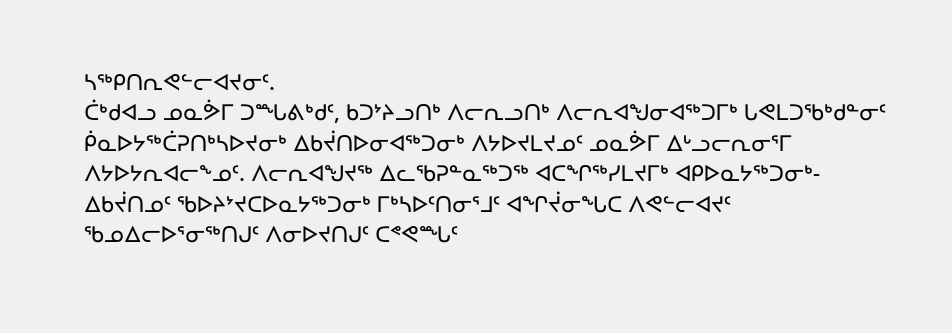ᓴᖅᑭᑎᕆᕙᓪᓕᐊᔪᓂᑦ.
ᑖᒃᑯᐊᓗ ᓄᓇᕘᒥ ᑐᙵᕕᒃᑯᑦ, ᑲᑐᔾᔨᓗᑎᒃ ᐱᓕᕆᓗᑎᒃ ᐱᓕᕆᐊᖑᓂᐊᖅᑐᒥᒃ ᒐᕙᒪᑐᖃᒃᑯᓐᓂᑦ ᑮᓇᐅᔭᖅᑖᕈᑎᒃᓴᐅᔪᓂᒃ ᐃᑲᔫᑎᐅᓂᐊᖅᑐᓂᒃ ᐱᔭᐅᔪᒪᔪᓄᑦ ᓄᓇᕘᒥ ᐃᒡᓗᓕᕆᓂᕐᒥ ᐱᔭᐅᔭᕆᐊᓕᖕᓄᑦ. ᐱᓕᕆᐊᖑᔪᖅ ᐃᓚᖃᕈᓐᓇᖅᑐᖅ ᐊᑕᖏᖅᓯᒪᔪᒥᒃ ᐊᑭᐅᓇᔭᖅᑐᓂᒃ-ᐃᑲᔫᑎᓄᑦ ᖃᐅᔨᔾᔪᑕᐅᓇᔭᖅᑐᓂᒃ ᒥᒃᓴᐅᑦᑎᓂᕐᒧᑦ ᐊᖏᔫᓂᖓᑕ ᐱᕙᓪᓕᐊᔪᑦ ᖃᓄᐃᓕᐅᕐᓂᖅᑎᒍᑦ ᐱᓂᐅᔪᑎᒍᑦ ᑕᕝᕙᙵᑦ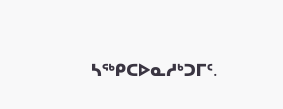ᓴᖅᑭᑕᐅᓇᓱᒃᑐᒥᑦ.